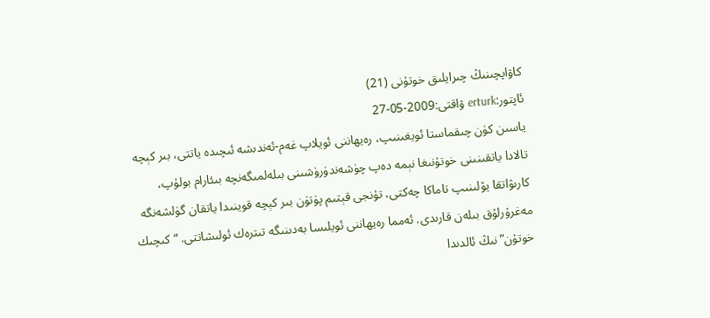كاۋاپچىنىڭ چىرايلىق خوتۇنى (21)
ئاپتور:erturk ۋاقتى:2009-05-27
ياسىن كۈن چىقماستا ئويغىنىپ، رەيھاننى ئويلاپ غەم-ئەندىشە ئىچىدە ياتتى، بىر كېچە تالادا ياتقىنىنى خوتۇنىغا نېمە دەپ چۈشەندۈرۈشىنى بىلەلمىگەنچە بىئارام بولۇپ، كارىۋاتقا يۆلىنىپ تاماكا چەكتى، تۇنجى قېتىم پۈتۈن بىر كېچە قوينىدا ياتقان گۈلشەنگە مەغرۇرلۇق بىلەن قارىدى. ئەمما رەيھاننى ئويلىسا بەدىنىگە تىترەك ئولىشاتتى. “كىچىك خوتۇن”نىڭ ئالدىدا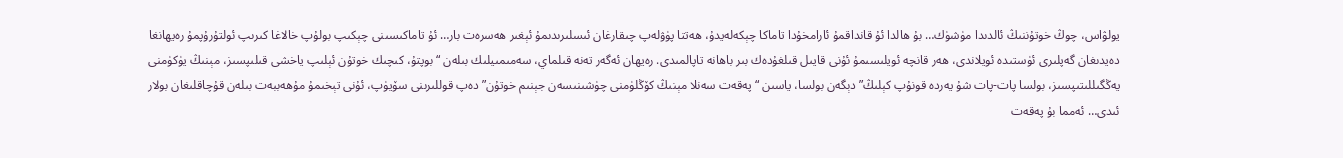يولۋاس، چوڭ خوتۇننىڭ ئالدىدا مۈشۈك… بۇ ھالدا ئۇ قانداقمۇ ئارامخۇدا تاماكا چېكەلەيدۇ، ھەتتا پۈۋلەپ چىقارغان ئىسلىرىدىمۇ ئېغىر ھەسرەت بار… ئۇ تاماكىسىنى چېكىپ بولۇپ خالاغا كىرىپ ئولتۇرۇپمۇ رەيھانغا دەيدىغان گەپلىرى ئۈستىدە ئويلاندى، ھەر قانچە ئويلىسىمۇ ئۇنى قايىل قىلغۇدەك بىر باھانە تاپالمىدى. رەيھان ئەگەر تەنە قىلماي، سەمىمىيلىك بىلەن “بوپتۇ، كىچىك خوتۇن ئېلىپ ياخشى قىلىپسىز، مېنىڭ يۈكۈمنى يەڭگىللىتىپسىز، بولسا پات-پات شۇ يەردە قونۇپ كېلىڭ” دېگەن بولسا، ياسىن “ پەقەت سەنلا مېنىڭ كۆڭلۈمنى چۈشىنىسەن جېنىم خوتۇن” دەپ قوللىرىنى سۆيۈپ، ئۇنى تېخىمۇ مۇھەببەت بىلەن قۇچاقلىغان بولار ئىدى… ئەمما بۇ پەقەت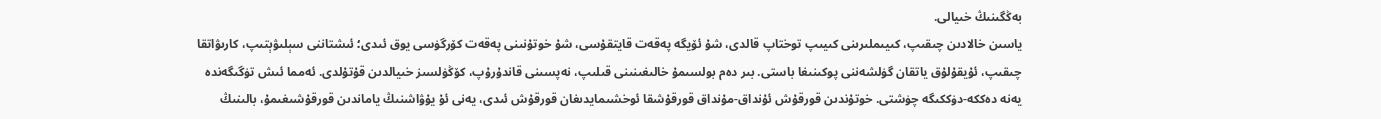بەڭگىنىڭ خىيالى.
ياسىن خالادىن چىقىپ، كىيىملىرىنى كىيىپ توختاپ قالدى، شۇ ئۆيگە پەقەت قايتقۇسى، شۇ خوتۇنىنى پەقەت كۆرگۈسى يوق ئىدى؛ ئىشتاننى سېلىۋېتىپ، كارىۋاتقا چىقىپ، ئۇيقۇلۇق ياتقان گۈلشەننى پوكىنىغا باستى. بىر دەم بولسىمۇ خالىغىنىنى قىلىپ، نەپسىنى قاندۇرۇپ، كۆڭۈلسىز خىيالدىن قۇتۇلدى. ئەمما ئىش تۈگىگەندە يەنە دەككە-دۈككىگە چۈشتى. خوتۇندىن قورقۇش ئۇنداق-مۇنداق قورقۇشقا ئوخشىمايدىغان قورقۇش ئىدى، يەنى ئۇ يۇۋاشنىڭ ياماندىن قورقۇشىغىمۇ، بالىنىڭ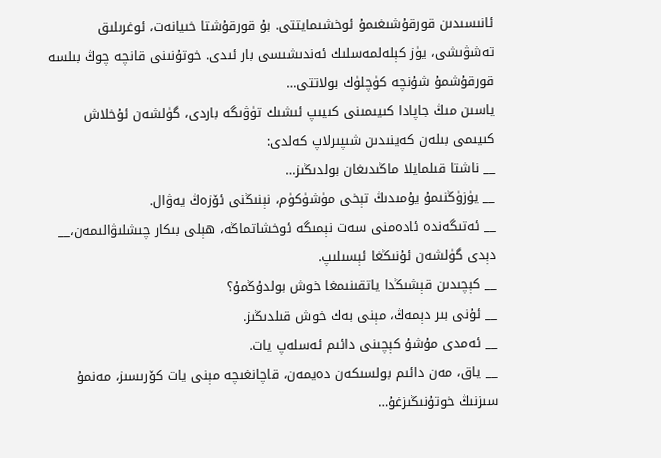ئانىسىدىن قورقۇشىغىمۇ ئوخشىمايتتى. بۇ قورقۇشتا خىيانەت، ئوغرىلىق تەشۋىشى، يۈز كېلەلمەسلىك ئەندىشىسى بار ئىدى. خوتۇنىنى قانچە چوڭ بىلسە قورقۇشمۇ شۇنچە كۈچلۈك بولاتتى…
ياسىن مىڭ جاپادا كىيىمىنى كىيىپ ئىشىك تۈۋىگە باردى، گۈلشەن ئۇخلاش كىيىمى بىلەن كەينىدىن شىپىرلاپ كەلدى:
__ ناشتا قىلمايلا ماڭىدىغان بولدىڭىز…
__ يۈزۈڭنىمۇ يۇمىدىڭ تېخى مۈشۈكۈم، نېنىڭنى ئۆزەڭ يەۋال.
__ ئەتىگەندە ئادەمنى سەت نېمىگە ئوخشاتماڭە، ھېلى بىكار چىشلىۋالىمەن،__ دېدى گۈلشەن ئۇنىڭغا ئېسىلىپ.
__ كېچىدىن قېشىڭدا ياتقىنىمغا خوش بولدۇڭمۇ؟
__ ئۇنى بىر دېمەڭ، مېنى بەك خوش قىلدىڭىز.
__ ئەمدى مۇشۇ كېچىنى دائىم ئەسلەپ يات.
__ ياق، مەن دائىم بولسىكەن دەيمەن، قاچانغىچە مېنى يات كۆرىسىز، مەنمۇ سىزنىڭ خوتۇنىڭىزغۇ…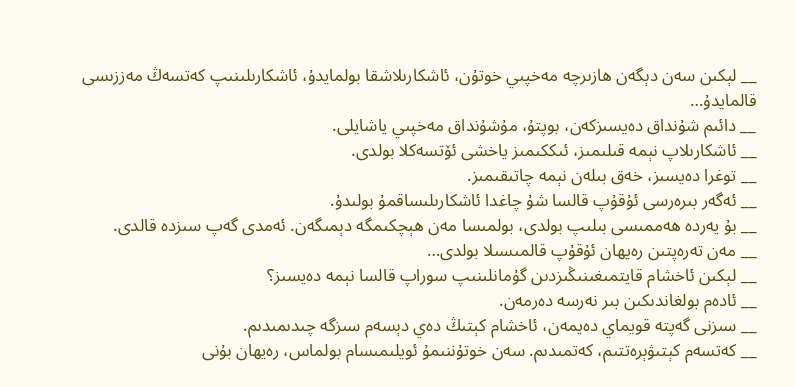__ لېكىن سەن دېگەن ھازىرچە مەخپىي خوتۇن، ئاشكارىلاشقا بولمايدۇ، ئاشكارىلىنىپ كەتسەڭ مەززىسى قالمايدۇ…
__ دائىم شۇنداق دەيسىزكەن، بوپتۇ، مۇشۇنداق مەخپىي ياشايلى.
__ ئاشكارىلاپ نېمە قىلىمىز، ئىككىمىز ياخشى ئۆتسەكلا بولدى.
__ توغرا دەيسىز، خەق بىلەن نېمە چاتىقىمىز.
__ ئەگەر بىرەرسى ئۇقۇپ قالسا شۇ چاغدا ئاشكارىلىساقمۇ بولىدۇ.
__ بۇ يەردە ھەممىسى بىلىپ بولدى، بولمىسا مەن ھېچكىمگە دېمىگەن. ئەمدى گەپ سىزدە قالدى.
__ مەن تەرەپتىن رەيھان ئۇقۇپ قالمىسىلا بولدى…
__ لېكىن ئاخشام قايتمىغىنىڭىزدىن گۇمانلىنىپ سوراپ قالسا نېمە دەيسىز؟
__ ئادەم بولغاندىكىن بىر نەرسە دەرمەن.
__ سىزنى گەپتە قويماي دەيمەن، ئاخشام كېتىڭ دەي دېسەم سىزگە چىدىمىدىم.
__ كەتسەم كېتىۋېرەتتىم، كەتمىدىم. سەن خوتۇننىمۇ ئويلىمىسام بولماس، رەيھان بۇنى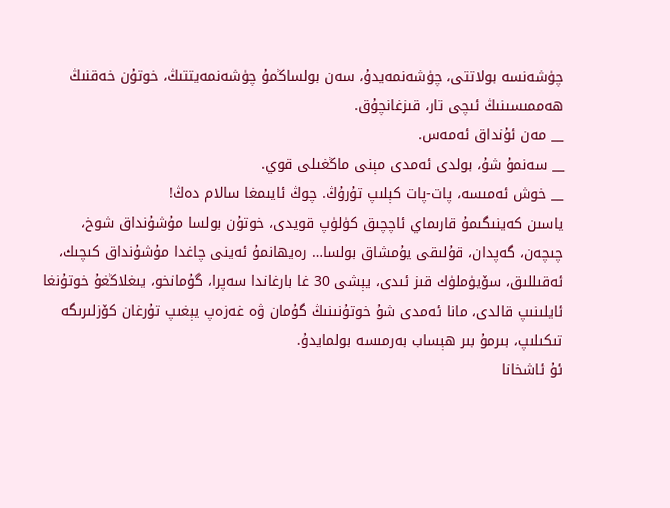چۈشەنسە بولاتتى، چۈشەنمەيدۇ، سەن بولساڭمۇ چۈشەنمەيتتىڭ، خوتۇن خەقنىڭ ھەممىسىنىڭ ئىچى تار، قىزغانچۇق.
__ مەن ئۇنداق ئەمەس.
__ سەنمۇ شۇ، بولدى ئەمدى مېنى ماڭغىلى قوي.
__ خوش ئەمىسە، پات-پات كېلىپ تۇرۇڭ. چوڭ ئايىمغا سالام دەڭ!
ياسىن كەينىگىمۇ قارىماي ئاچچىق كۈلۈپ قويدى، خوتۇن بولسا مۇشۇنداق شوخ، چىچەن، گەپدان، قۇلىقى يۇمشاق بولسا… رەيھانمۇ ئەينى چاغدا مۇشۇنداق كىچىك، ئەقىللىق، سۆيۈملۈك قىز ئىدى، يېشى 30 غا بارغاندا سەپرا، گۇمانخو، يىغلاڭغۇ خوتۇنغا ئايلىنىپ قالدى، مانا ئەمدى شۇ خوتۇنىنىڭ گۇمان ۋە غەزەپ يېغىپ تۇرغان كۆزلىرىگە تىكىلىپ، بىرمۇ بىر ھېساب بەرمىسە بولمايدۇ.
ئۇ ئاشخانا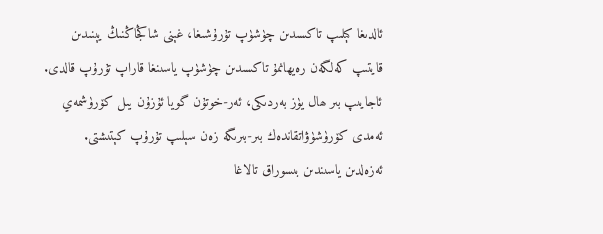ئالدىغا كېلىپ تاكسىدىن چۈشۈپ تۇرۇشىغا، غېنى شاڭجاڭنىڭ يېنىدىن قايتىپ كەلگەن رەيھانمۇ تاكسىدىن چۈشۈپ ياسىنغا قاراپ تۇرۇپ قالدى. ئاجايىپ بىر ھال يۈز بەردىكى، ئەر-خوتۇن گويا ئۇزۇن يىل كۆرۈشمەي ئەمدى كۆرۈشۈۋاتقاندەك بىر-بىرىگە زەن سېلىپ تۇرۇپ كېتىشتى. ئەزەلدىن ياسىندىن بىسوراق تالاغا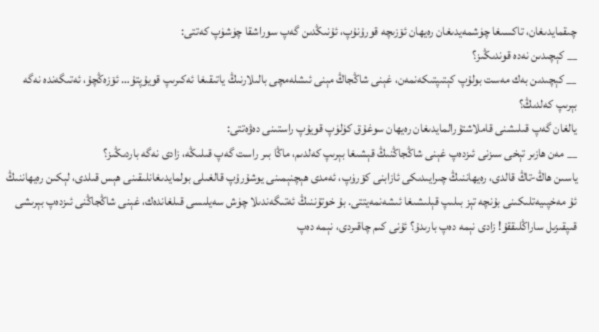چىقمايدىغان، تاكسىغا چۈشمەيدىغان رەيھان ئۆزىچە قورۇنۇپ، ئۇنىڭدىن گەپ سوراشقا چۈشۈپ كەتتى:
__ كېچىدىن نەدە قوندىڭىز؟
__ كېچىدىن بەك مەست بولۇپ كېتىپتىكەنمەن، غېنى شاڭجاڭ مېنى ئىشلەمچى بالىلارنىڭ ياتىقىغا ئەكىرىپ قويۇپتۇ… ئۆزەڭچۇ، ئەتىگەندە نەگە بېرىپ كەلدىڭ؟
يالغان گەپ قىلىشنى قاملاشتۇرالمايدىغان رەيھان سوغۇق كۈلۈپ قويۇپ راستىنى دەۋەتتى:
__ مەن ھازىر تېخى سىزنى ئىزدەپ غېنى شاڭجاڭنىڭ قېشىغا بېرىپ كەلدىم، ماڭا بىر راست گەپ قىلىڭە، زادى نەگە باردىڭىز؟
ياسىن ھاڭ-تاڭ قالدى، رەيھاننىڭ چىرايىدىكى ئازابنى كۆرۈپ، ئەمدى ھېچنېمىنى يوشۇرۇپ قالغىلى بولمايدىغانلىقىنى ھېس قىلدى، لېكىن رەيھاننىڭ ئۇ مەخپىيەتلىكىنى بۇنچە تېز بىلىپ قېلىشىغا ئىشەنمەيتتى. بۇ خوتۇننىڭ ئەتىگەندىلا چۈش سەيلىسى قىلغاندەك، غېنى شاڭجاڭنى ئىزدەپ بېرىشى قىپقىزىل ساراڭلىققۇ! زادى نېمە دەپ بارىدۇ؟ ئۇنى كىم چاقىردى، نېمە دەپ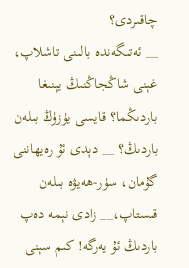چاقىردى؟
__ ئەتىگەندە بالىنى تاشلاپ، غېنى شاڭجاڭنىڭ يېنىغا باردىڭما؟ قايسى يۈزۈڭ بىلەن باردىڭ؟ __ دېدى ئۇ رەيھاننى گۇمان، سۈر-ھەيۋە بىلەن قىستاپ،__ زادى نېمە دەپ باردىڭ ئۇ يەرگە! كىم سېنى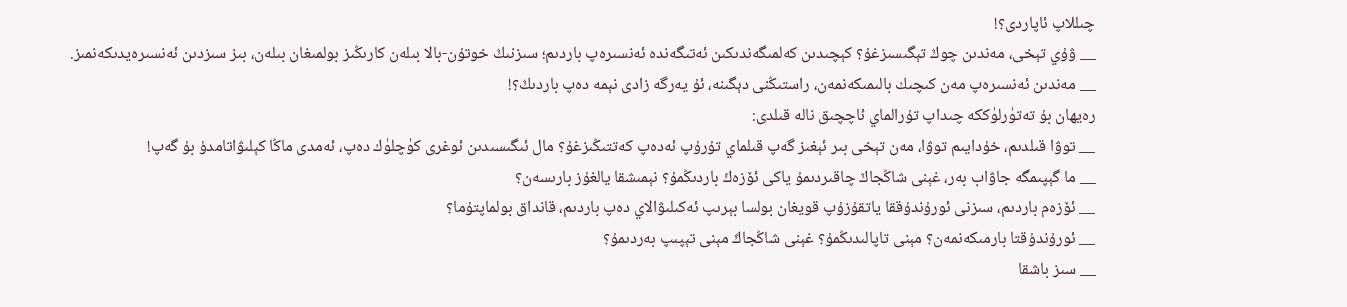چىللاپ ئاپاردى؟!
__ ۋۇي تېخى، مەندىن چوڭ تېگىسىزغۇ؟ كېچىدىن كەلمىگەندىكىن ئەتىگەندە ئەنسىرەپ باردىم؛ سىزنىڭ خوتۇن-بالا بىلەن كارىڭىز بولمىغان بىلەن، بىز سىزدىن ئەنسىرەيدىكەنمىز.
__ مەندىن ئەنسىرەپ مەن كىچىك بالىمىكەنمەن، راستىڭنى دېگىنە، ئۇ يەرگە زادى نېمە دەپ باردىڭ؟!
رەيھان بۇ تەتۈرلۈككە چىداپ تۇرالماي ئاچچىق نالە قىلدى:
__ توۋا قىلدىم، خۇدايىم توۋا، مەن تېخى بىر ئېغىز گەپ قىلماي تۇرۇپ ئەدەپ كەتتىڭىزغۇ؟ مال ئىگىسىدىن ئوغرى كۈچلۈك دەپ، ئەمدى ماڭا كېلىۋاتامدۇ بۇ گەپ!
__ ما گېپىمگە جاۋاب بەر، غېنى شاڭجاڭ چاقىردىمۇ ياكى ئۆزەڭ باردىڭمۇ؟ نېمىشقا يالغۇز بارىسەن؟
__ ئۆزەم باردىم، سىزنى ئورۇندۇققا ياتقۇزۇپ قويغان بولسا بېرىپ ئەكىلىۋالاي دەپ باردىم، قانداق بولماپتۇما؟
__ ئورۇندۇقتا بارمىكەنمەن؟ مېنى تاپالىدىڭمۇ؟ غېنى شاڭجاڭ مېنى تېپىپ بەردىمۇ؟
__ سىز باشقا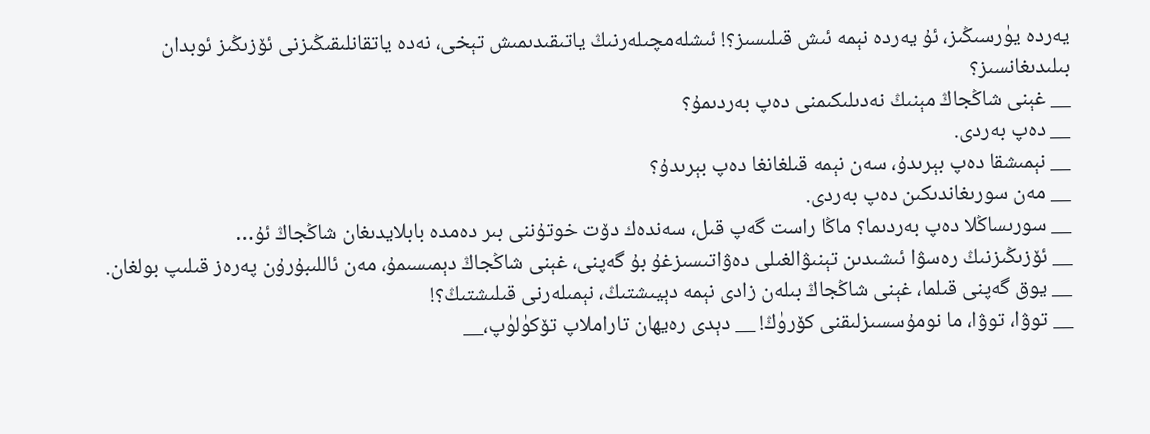يەردە يۈرسىڭىز، ئۇ يەردە نېمە ئىش قىلىسىز؟! ئىشلەمچىلەرنىڭ ياتىقىدىمىش تېخى، نەدە ياتقانلىقىڭىزنى ئۆزىڭىز ئوبدان بىلىدىغانسىز؟
__ غېنى شاڭجاڭ مېنىڭ نەدىلىكىمنى دەپ بەردىمۇ؟
__ دەپ بەردى.
__ نېمىشقا دەپ بېرىدۇ، سەن نېمە قىلغانغا دەپ بېرىدۇ؟
__ مەن سورىغاندىكىن دەپ بەردى.
__ سورىساڭلا دەپ بەردىما؟ ماڭا راست گەپ قىل، سەندەك دۆت خوتۇننى بىر دەمدە بابلايدىغان شاڭجاڭ ئۇ…
__ ئۆزىڭىزنىڭ رەسۋا ئىشىدىن تېنىۋالغىلى دەۋاتىسىزغۇ بۇ گەپنى، غېنى شاڭجاڭ دېمىسىمۇ، مەن ئاللىبۇرۇن پەرەز قىلىپ بولغان.
__ يوق گەپنى قىلما، غېنى شاڭجاڭ بىلەن زادى نېمە دېيىشتىڭ، نېمىلەرنى قىلىشتىڭ؟!
__ توۋا، توۋا، ما نومۇسسىزلىقنى كۆرۈڭ! __ دېدى رەيھان تاراملاپ تۆكۈلۈپ،__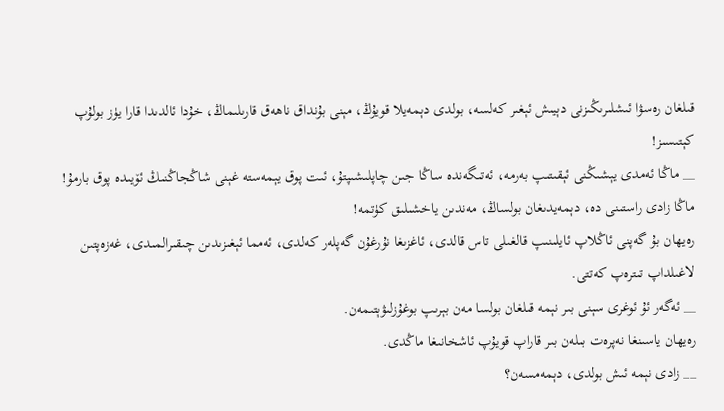قىلغان رەسۋا ئىشلىرىڭىزنى دېيىش ئېغىر كەلسە، بولدى دېمەيلا قويۇڭ، مېنى بۇنداق ناھەق قارىلىماڭ، خۇدا ئالدىدا قارا يۈز بولۇپ كېتىسىز!
__ ماڭا ئەمدى يېشىڭنى ئېقىتىپ بەرمە، ئەتىگەندە ساڭا جىن چاپلىشىپتۇ، ئىت پوق يېمەستە غېنى شاڭجاڭنىڭ ئۆيىدە پوق بارمۇ! ماڭا زادى راستىنى دە، دېمەيدىغان بولساڭ، مەندىن ياخشىلىق كۈتمە!
رەيھان بۇ گەپنى ئاڭلاپ ئايلىنىپ قالغىلى تاس قالدى، ئاغزىغا نۇرغۇن گەپلەر كەلدى، ئەمما ئېغىزىدىن چىقىرالمىدى، غەزەپتىن لاغىلداپ تىترەپ كەتتى.
__ ئەگەر ئۇ ئوغرى سېنى بىر نېمە قىلغان بولسا مەن بېرىپ بوغۇزلىۋېتىمەن.
رەيھان ياسىنغا نەپرەت بىلەن بىر قاراپ قويۇپ ئاشخانىغا ماڭدى.
__ زادى نېمە ئىش بولدى، دېمەمسەن؟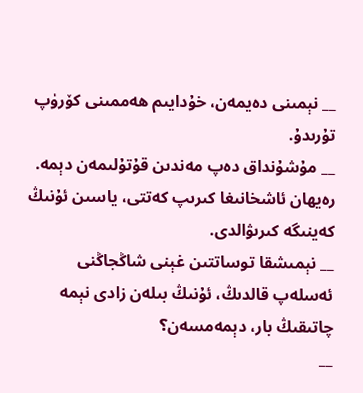__ نېمىنى دەيمەن، خۇدايىم ھەممىنى كۆرۈپ تۇرىدۇ.
__ مۇشۇنداق دەپ مەندىن قۇتۇلىمەن دېمە.
رەيھان ئاشخانىغا كىرىپ كەتتى، ياسىن ئۇنىڭ كەينىگە كىرىۋالدى.
__ نېمىشقا توساتتىن غېنى شاڭجاڭنى ئەسلەپ قالدىڭ، ئۇنىڭ بىلەن زادى نېمە چاتىقىڭ بار، دېمەمسەن؟
__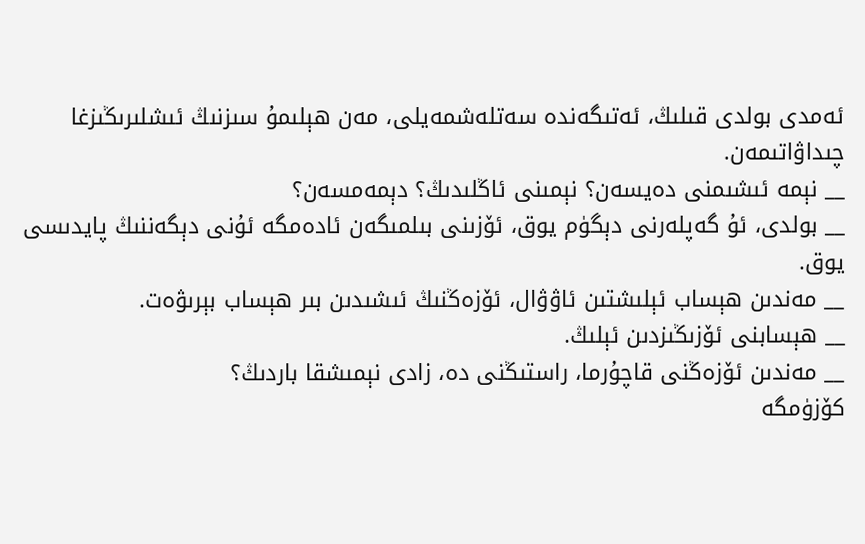ئەمدى بولدى قىلىڭ، ئەتىگەندە سەتلەشمەيلى، مەن ھېلىمۇ سىزنىڭ ئىشلىرىڭىزغا چىداۋاتىمەن.
__ نېمە ئىشىمنى دەيسەن؟ نېمىنى ئاڭلىدىڭ؟ دېمەمسەن؟
__ بولدى، ئۇ گەپلەرنى دېگۈم يوق، ئۆزىنى بىلمىگەن ئادەمگە ئۇنى دېگەننىڭ پايدىسى يوق.
__ مەندىن ھېساب ئېلىشتىن ئاۋۋال، ئۆزەڭنىڭ ئىشىدىن بىر ھېساب بېرىۋەت.
__ ھېسابنى ئۆزىڭىزدىن ئېلىڭ.
__ مەندىن ئۆزەڭنى قاچۇرما، راستىڭنى دە، زادى نېمىشقا باردىڭ؟
كۆزۈمگە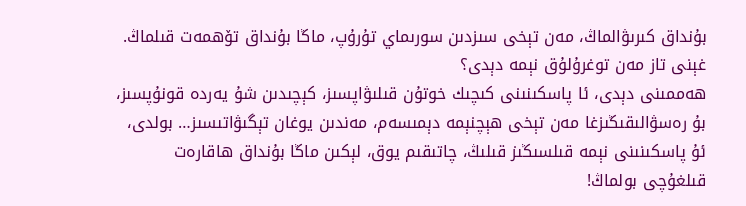بۇنداق كىرىۋالماڭ، مەن تېخى سىزدىن سورىماي تۇرۇپ، ماڭا بۇنداق تۆھمەت قىلماڭ.
غېنى تاز مەن توغرۇلۇق نېمە دېدى؟
ھەممىنى دېدى، ئا پاسكىنىنى كىچىك خوتۇن قىلىۋاپسىز، كېچىدىن شۇ يەردە قونۇپسىز، بۇ رەسۋالىقىڭىزغا مەن تېخى ھېچنېمە دېمىسەم، مەندىن يوغان تېگىۋاتىسىز… بولدى، ئۇ پاسكىنىنى نېمە قىلسىڭىز قىلىڭ، چاتىقىم يوق، لېكىن ماڭا بۇنداق ھاقارەت قىلغۇچى بولماڭ!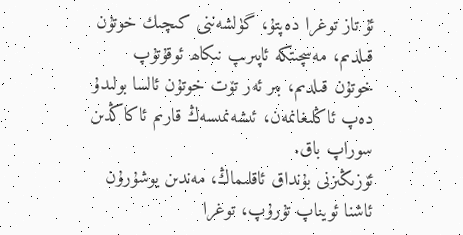ئۇ تاز توغرا دەپتۇ، گۈلشەننى كىچىك خوتۇن قىلدىم، مەسچىتكە ئاپىرىپ نىكاھ ئوقۇتۇپ خوتۇن قىلدىم، بىر ئەر تۆت خوتۇن ئالسا بولىدۇ دەپ ئاڭلىغانمەن، ئىشەنمىسەڭ قارىم ئاكاڭدىن سوراپ باق.
ئۆزىڭىزنى بۇنداق ئاقلىماڭ، مەندىن يوشۇرۇن ئاشنا ئويناپ تۇرۇپ، توغرا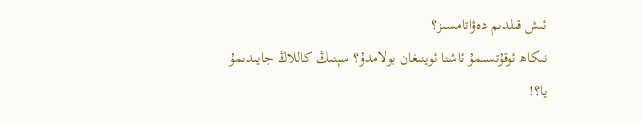ئىش قىلدىم دەۋاتامسىز؟
نىكاھ ئوقۇتسىمۇ ئاشنا ئوينىغان بولامدۇ؟ سېنىڭ كاللاڭ جايىدىمۇ يا؟!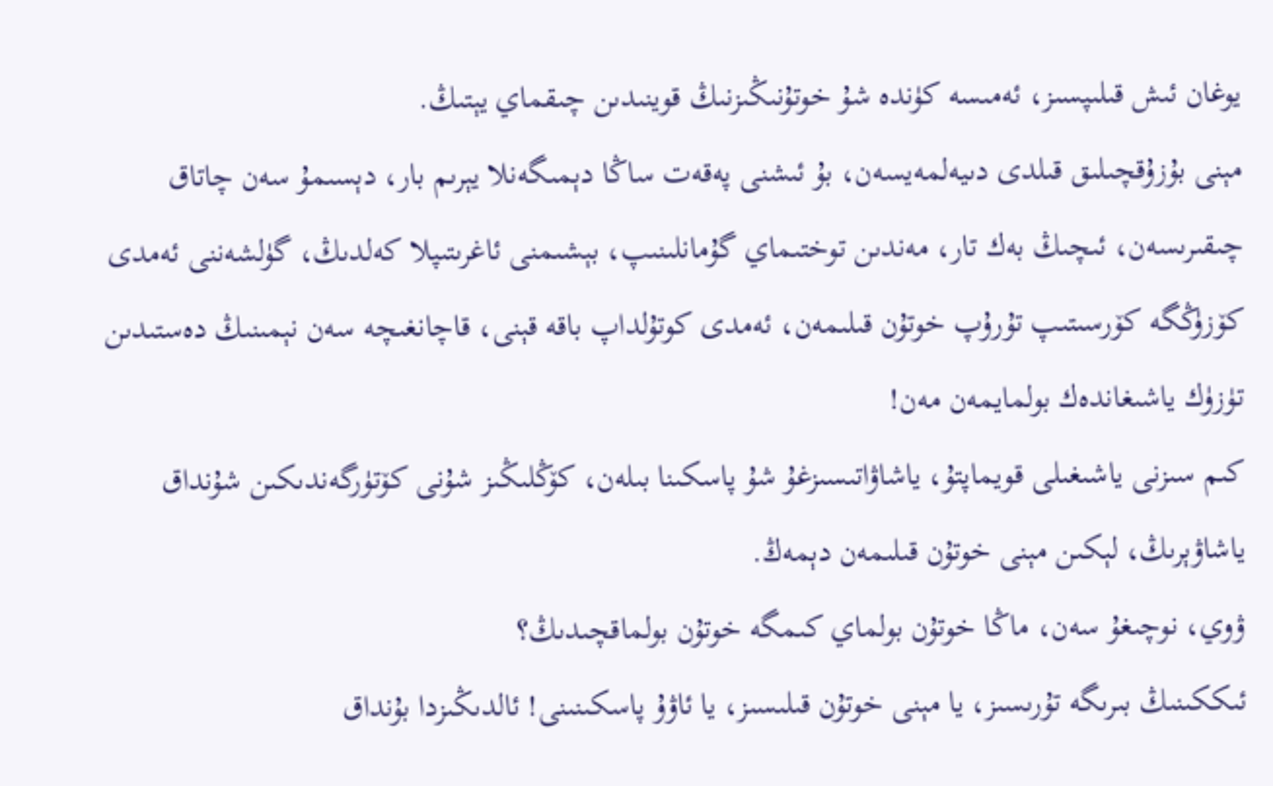يوغان ئىش قىلىپسىز، ئەمىسە كۈندە شۇ خوتۇنىڭىزنىڭ قوينىدىن چىقماي يېتىڭ.
مېنى بۇزۇقچىلىق قىلدى دىيەلمەيسەن، بۇ ئىشنى پەقەت ساڭا دېمىگەنلا يېرىم بار، دېسىمۇ سەن چاتاق چىقىرىسەن، ئىچىڭ بەك تار، مەندىن توختىماي گۇمانلىنىپ، بېشىمنى ئاغرىتىپلا كەلدىڭ، گۈلشەننى ئەمدى كۆزۈڭگە كۆرسىتىپ تۇرۇپ خوتۇن قىلىمەن، ئەمدى كوتۇلداپ باقە قېنى، قاچانغىچە سەن نېمىنىڭ دەستىدىن تۈزۈك ياشىغاندەك بولمايمەن مەن!
كىم سىزنى ياشىغىلى قويماپتۇ، ياشاۋاتىسىزغۇ شۇ پاسكىنا بىلەن، كۆڭلىڭىز شۇنى كۆتۈرگەندىكىن شۇنداق ياشاۋېرىڭ، لېكىن مېنى خوتۇن قىلىمەن دېمەڭ.
ۋوي، نوچىغۇ سەن، ماڭا خوتۇن بولماي كىمگە خوتۇن بولماقچىدىڭ؟
ئىككىنىڭ بىرىگە تۇرىسىز، يا مېنى خوتۇن قىلىسىز، يا ئاۋۇ پاسكىنىنى! ئالدىڭىزدا بۇنداق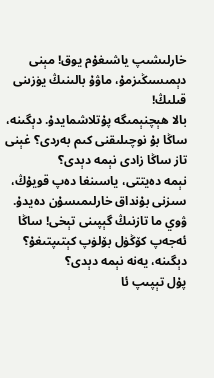خارلىشىپ ياشىغۇم يوق! مېنى دېمىسىڭىزمۇ، ماۋۇ بالىنىڭ يۈزىنى قىلىڭ!
بالا ھېچنېمىگە پۇتلاشمايدۇ. دېگىنە، ساڭا بۇ نوچىلىقنى كىم بەردى؟ غېنى تاز ساڭا زادى نېمە دېدى؟
نېمە دەيتتى، ياسىنغا دەپ قويۇڭ، سىزنى بۇنداق خارلىمىسۇن دەيدۇ.
ۋوي ما تازنىڭ گېپىنى تېخى! ساڭا ئەجەپ كۆڭۈل بۆلۈپ كېتىپتىغۇ؟ دېگىنە، يەنە نېمە دېدى؟
پۇل تېپىپ ئا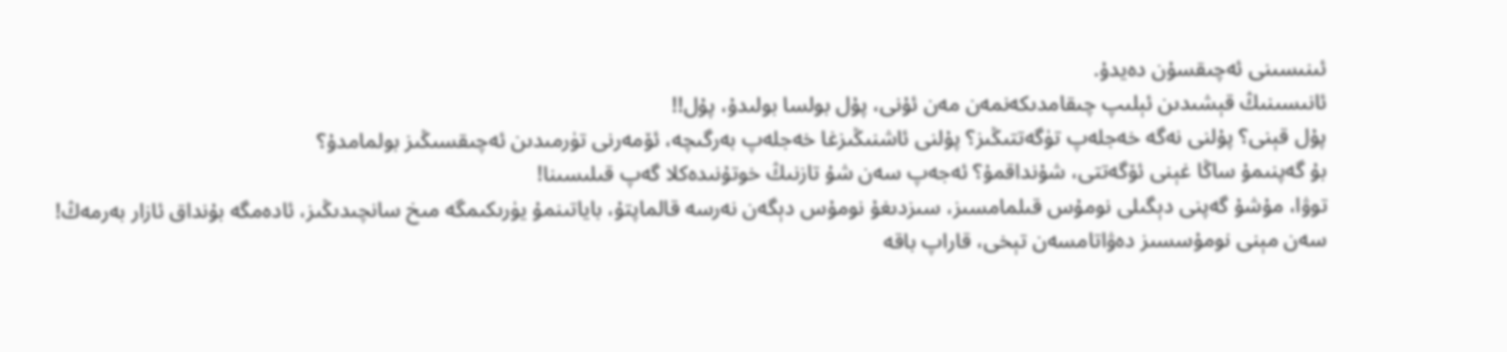ئىنىسىنى ئەچىقسۇن دەيدۇ.
ئانىسىنىڭ قېشىدىن ئېلىپ چىقامدىكەنمەن مەن ئۇنى، پۇل بولسا بولىدۇ، پۇل!!
پۇل قېنى؟ پۇلنى نەگە خەجلەپ تۈگەتتىڭىز؟ پۇلنى ئاشنىڭىزغا خەجلەپ بەرگىچە، ئۆمەرنى تۈرمىدىن ئەچىقسىڭىز بولمامدۇ؟
بۇ گەپنىمۇ ساڭا غېنى ئۆگەتتى، شۇنداقمۇ؟ ئەجەپ سەن شۇ تازنىڭ خوتۇنىدەكلا گەپ قىلىسىنا!
توۋا، مۇشۇ گەپنى دېگىلى نومۇس قىلمامسىز، سىزدىغۇ نومۇس دېگەن نەرسە قالماپتۇ، باياتىنمۇ يۈرىكىمگە مىخ سانچىدىڭىز، ئادەمگە بۇنداق ئازار بەرمەڭ!
سەن مېنى نومۇسسىز دەۋاتامسەن تېخى، قاراپ باقە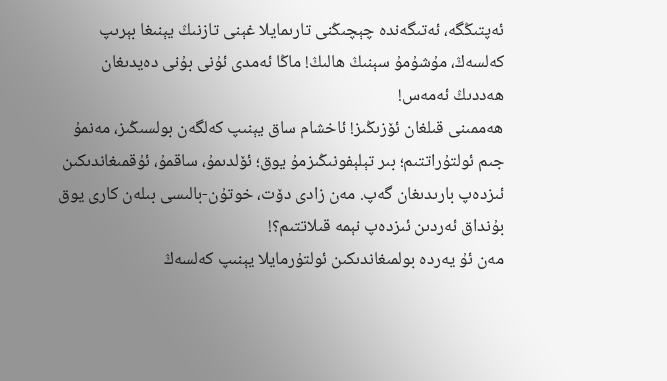ئەپتىڭگە، ئەتىگەندە چېچىڭنى تارىمايلا غېنى تازنىڭ يېنىغا بېرىپ كەلسەڭ، مۇشۇمۇ سېنىڭ ھالىڭ! ماڭا ئەمدى ئۇنى بۇنى دەيدىغان ھەددىڭ ئەمەس!
ھەممىنى قىلغان ئۆزىڭىز! ئاخشام ساق يېنىپ كەلگەن بولسىڭىز، مەنمۇ جىم ئولتۇراتتىم؛ بىر تېلېفونىڭىزمۇ يوق؛ ئۆلدىمۇ، ساقمۇ، ئۇقمىغاندىكىن ئىزدەپ بارىدىغان گەپ. مەن زادى دۆت، خوتۇن-بالىسى بىلەن كارى يوق بۇنداق ئەردىن ئىزدەپ نېمە قىلاتتىم؟!
مەن ئۇ يەردە بولمىغاندىكىن ئولتۇرمايلا يېنىپ كەلسەڭ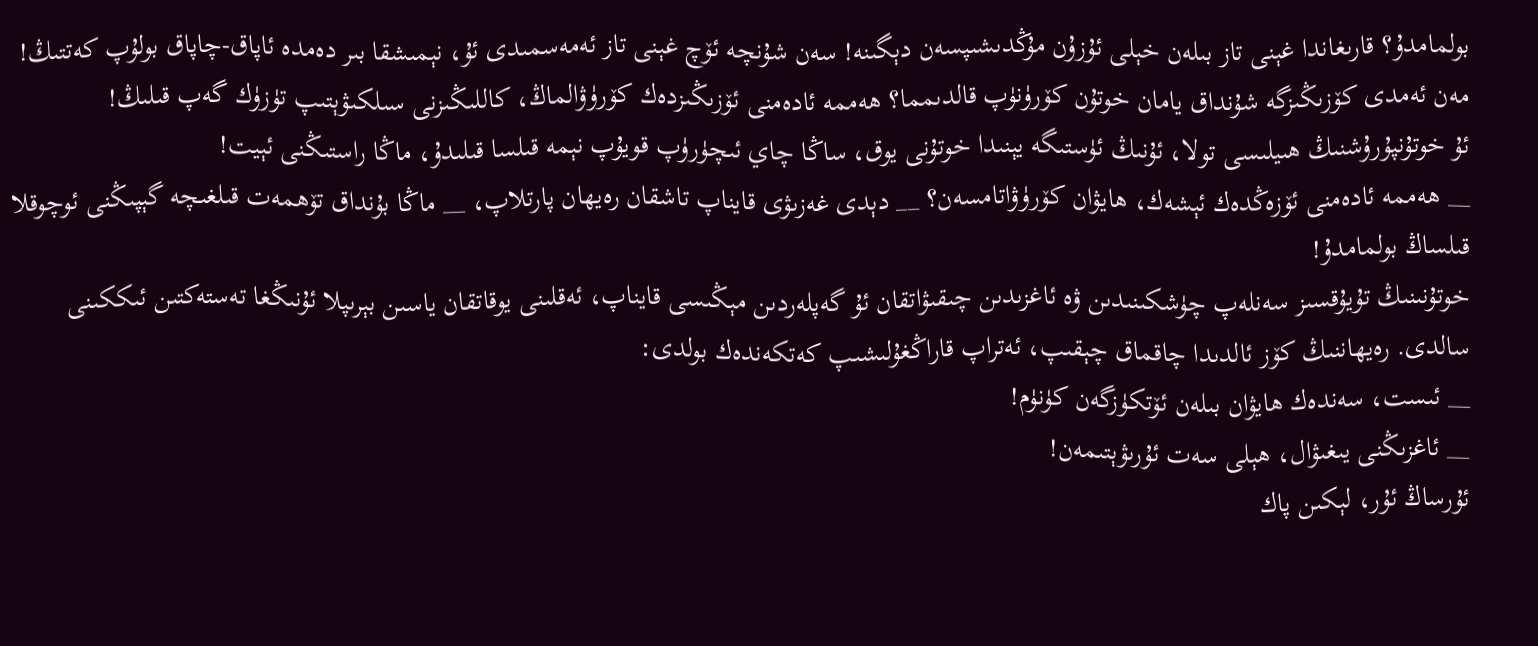بولمامدۇ؟ قارىغاندا غېنى تاز بىلەن خېلى ئۇزۇن مۇڭدىشىپسەن دېگىنە! سەن شۇنچە ئۆچ غېنى تاز ئەمەسمىدى ئۇ، نېمىشقا بىر دەمدە ئاپاق-چاپاق بولۇپ كەتتىڭ!
مەن ئەمدى كۆزىڭىزگە شۇنداق يامان خوتۇن كۆرۈنۈپ قالدىمما؟ ھەممە ئادەمنى ئۆزىڭىزدەك كۆرۈۋالماڭ، كاللىڭىزنى سىلكىۋېتىپ تۈزۈك گەپ قىلىڭ!
ئۇ خوتۇنپۇرۇشنىڭ ھىيلىسى تولا، ئۇنىڭ ئۈستىگە يېنىدا خوتۇنى يوق، ساڭا چاي ئىچۈرۈپ قويۇپ نېمە قىلسا قىلىدۇ، ماڭا راستىڭنى ئېيت!
__ ھەممە ئادەمنى ئۆزەڭدەك ئېشەك، ھايۋان كۆرۈۋاتامسەن؟ __ دېدى غەزىۋى قايناپ تاشقان رەيھان پارتلاپ، __ ماڭا بۇنداق تۆھمەت قىلغىچە گېپىڭنى ئوچوقلا قىلساڭ بولمامدۇ!
خوتۇنىنىڭ تۇيۇقسىز سەنلەپ چۈشكىنىدىن ۋە ئاغزىدىن چىقىۋاتقان ئۇ گەپلەردىن مېڭىسى قايناپ، ئەقلىنى يوقاتقان ياسىن بېرىپلا ئۇنىڭغا تەستەكتىن ئىككىنى سالدى. رەيھاننىڭ كۆز ئالدىدا چاقماق چېقىپ، ئەتراپ قاراڭغۇلىشىپ كەتكەندەك بولدى:
__ ئىست، سەندەك ھايۋان بىلەن ئۆتكۈزگەن كۈنۈم!
__ ئاغزىڭنى يىغىۋال، ھېلى سەت ئۇرىۋېتىمەن!
ئۇرساڭ ئۇر، لېكىن پاك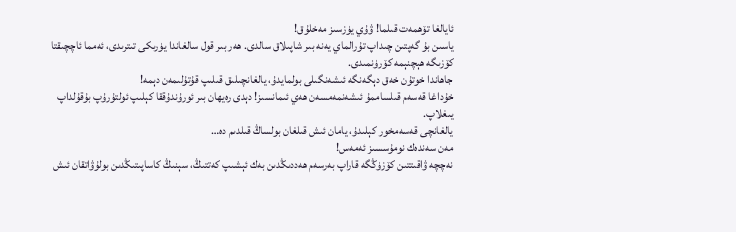ئايالغا تۆھمەت قىلما! ۋۇي يۈزسىز مەخلۇق!
ياسىن بۇ گەپتىن چىداپ تۇرالماي يەنە بىر شاپىلاق سالدى. ھەر بىر قول سالغاندا يۈرىكى تىترىدى، ئەمما ئاچچىقتا كۆزىگە ھېچنېمە كۆرۈنمىدى.
جاھاندا خوتۇن خەق دېگەنگە ئىشەنگىلى بولمايدۇ، يالغانچىلىق قىلىپ قۇتۇلىمەن دېمە!
خۇداغا قەسەم قىلساممۇ ئىشەنمەمسەن ھەي ئىمانسىز! دېدى رەيھان بىر ئورۇندۇققا كېلىپ ئولتۇرۇپ بۇقۇلداپ يىغلاپ.
يالغانچى قەسەمخور كېلىدۇ، يامان ئىش قىلغان بولساڭ قىلدىم دە…
مەن سەندەك نومۇسسىز ئەمەس!
نەچچە ۋاقىتتىن كۆزۈڭگە قاراپ بەرسەم ھەددىڭدىن بەك ئېشىپ كەتتىڭ، سېنىڭ كاساپىتىڭدىن بولۇۋاتقان ئىش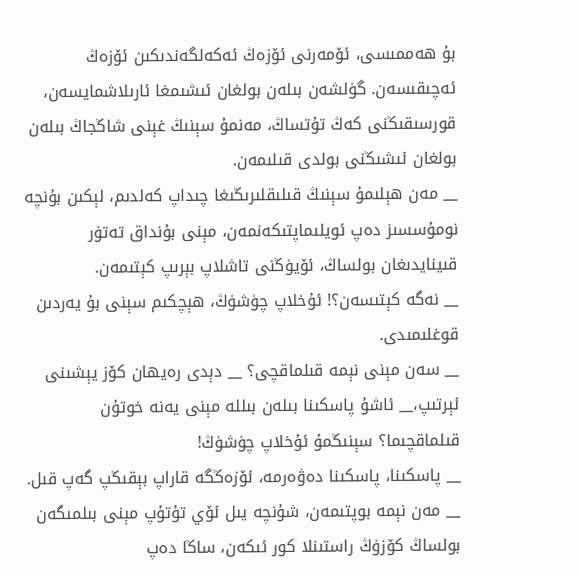بۇ ھەممىسى، ئۆمەرنى ئۆزەڭ ئەكەلگەندىكىن ئۆزەڭ ئەچىقىسەن. گۈلشەن بىلەن بولغان ئىشىمغا ئارىلاشمايسەن، قورسىقىڭنى كەڭ تۇتساڭ، مەنمۇ سېنىڭ غېنى شاڭجاڭ بىلەن بولغان ئىشىڭنى بولدى قىلىمەن.
__ مەن ھېلىمۇ سېنىڭ قىلىقلىرىڭىغا چىداپ كەلدىم، لېكىن بۇنچە نومۇسسىز دەپ ئويلىماپتىكەنمەن، مېنى بۇنداق تەتۈر قىينايدىغان بولساڭ، ئۆيۈڭنى تاشلاپ بېرىپ كېتىمەن.
__ نەگە كېتىسەن؟! ئۇخلاپ چۈشۈڭ، ھېچكىم سېنى بۇ يەردىن قوغلىمىدى.
__ سەن مېنى نېمە قىلماقچى؟ __ دېدى رەيھان كۆز يېشىنى ئېرتىپ،__ ئاشۇ پاسكىنا بىلەن بىللە مېنى يەنە خوتۇن قىلماقچىما؟ سېنىڭمۇ ئۇخلاپ چۈشۈڭ!
__ پاسكىنا، پاسكىنا دەۋەرمە، ئۆزەڭگە قاراپ بېقىڭپ گەپ قىل.
__ مەن نېمە بوپتىمەن، شۇنچە يىل ئۆي تۇتۇپ مېنى بىلمىگەن بولساڭ كۆزۈڭ راستىنلا كور ئىكەن، ساڭا دەپ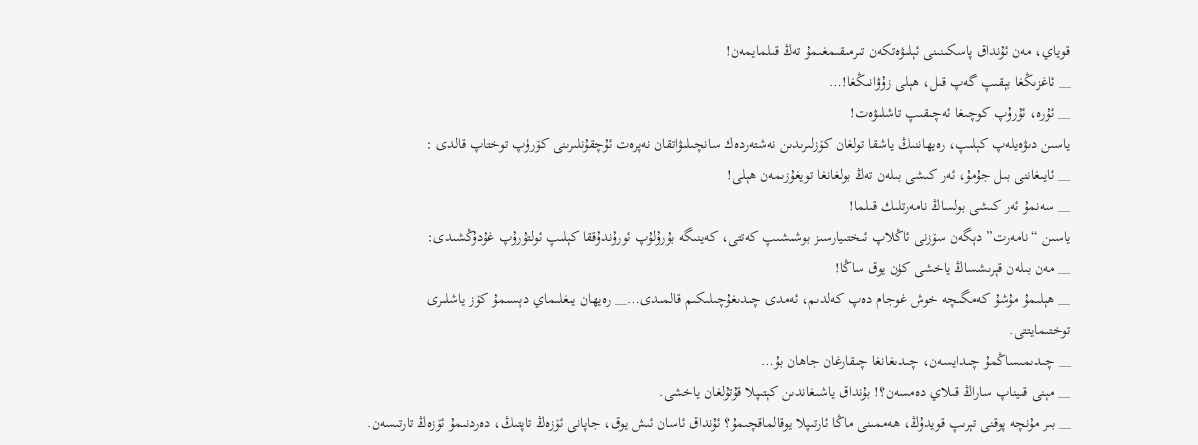قوياي، مەن ئۇنداق پاسكىنىنى ئېلىۋەتكەن تىرمىقىمغىمۇ تەڭ قىلمايمەن!
__ ئاغزىڭغا بېقىپ گەپ قىل، ھېلى زۇۋانىڭغا!…
__ ئۇرە، ئۇرۇپ كوچىغا ئەچىقىپ تاشلىۋەت!
ياسىن دىۋەيلەپ كېلىپ، رەيھاننىڭ ياشقا تولغان كۆزلىرىدىن نەشتەردەك سانچىلىۋاتقان نەپرەت ئۇچقۇنلىرىنى كۆرۈپ توختاپ قالدى :
__ ئايىغاننى بىل جۇمۇ، ئەر كىشى بىلەن تەڭ بولغانغا تويغۇزىمەن ھېلى!
__ سەنمۇ ئەر كىشى بولساڭ نامەرتلىك قىلما!
ياسىن “نامەرت” دېگەن سۆزنى ئاڭلاپ ئىختىيارسىز بوشىشىپ كەتتى، كەينىگە بۇرۇلۇپ ئورۇندۇققا كېلىپ ئولتۇرۇپ غۇدۇڭشىدى:
__ مەن بىلەن قېرىشساڭ ياخشى كۈن يوق ساڭا!
__ ھېلىمۇ مۇشۇ كەمگىچە خوش غوجام دەپ كەلدىم، ئەمدى چىدىغۇچىلىكىم قالمىدى…__ رەيھان يىغلىماي دېسىمۇ كۆز ياشلىرى توختىمايتتى.
__ چىدىمىساڭمۇ چىدايسەن، چىدىغانغا چىقارغان جاھان بۇ…
__ مېنى قىيناپ ساراڭ قىلاي دەمسەن؟! بۇنداق ياشىغاندىن كېتىپلا قۇتۇلغان ياخشى.
__ بىر مۇنچە پوقنى تېرىپ قويدۇڭ، ھەممىنى ماڭا ئارتىپلا يوقالماقچىمۇ؟ ئۇنداق ئاسان ئىش يوق، جاپانى ئۆزەڭ تاپتىڭ، دەردنىمۇ ئۆزەڭ تارتىسەن.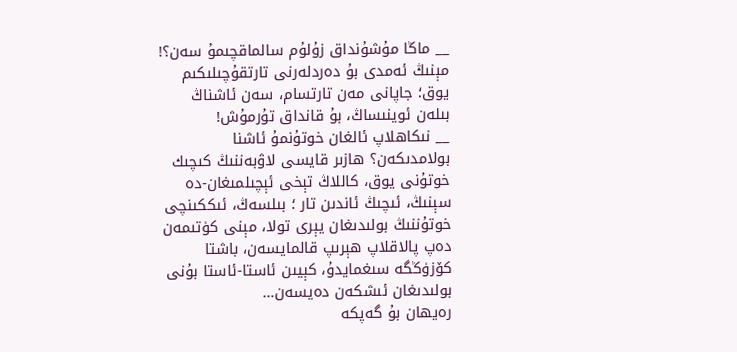__ ماڭا مۇشۇنداق زۇلۇم سالماقچىمۇ سەن؟! مېنىڭ ئەمدى بۇ دەردلەرنى تارتقۇچىلىكىم يوق؛ جاپانى مەن تارتسام، سەن ئاشناڭ بىلەن ئوينىساڭ، بۇ قانداق تۇرمۇش!
__ نىكاھلاپ ئالغان خوتۇنمۇ ئاشنا بولامدىكەن؟ ھازىر قايسى لاۋبەننىڭ كىچىك خوتۇنى يوق، كاللاڭ تېخى ئېچىلمىغان-دە سېنىڭ، ئىچىڭ ئاندىن تار ؛ بىلسەڭ، ئىككىنچى خوتۇننىڭ بولىدىغان يېرى تولا، مېنى كۈتىمەن دەپ پالاقلاپ ھېرىپ قالمايسەن، باشتا كۆزۈڭگە سىغمايدۇ، كېيىن ئاستا-ئاستا بۇنى بولىدىغان ئىشكەن دەيسەن…
رەيھان بۇ گەپكە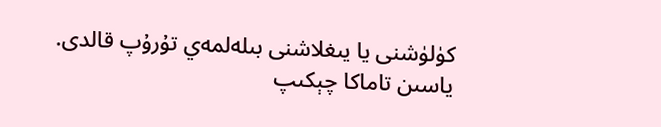كۈلۈشنى يا يىغلاشنى بىلەلمەي تۇرۇپ قالدى.
ياسىن تاماكا چېكىپ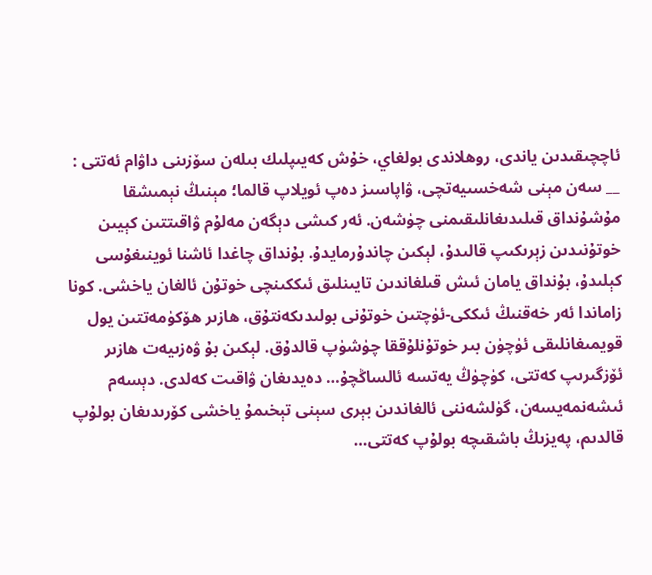ئاچچىقىدىن ياندى، روھلاندى بولغاي، خۇش كەيىپلىك بىلەن سۆزىنى داۋام ئەتتى :
__ سەن مېنى شەخسىيەتچى، ۋاپاسىز دەپ ئويلاپ قالما؛ مېنىڭ نېمىشقا مۇشۇنداق قىلىدىغانلىقىمنى چۈشەن. ئەر كىشى دېگەن مەلۇم ۋاقىتتىن كېيىن خوتۇنىدىن زېرىكىپ قالىدۇ، لېكىن چاندۇرمايدۇ. بۇنداق چاغدا ئاشنا ئوينىغۇسى كېلىدۇ، بۇنداق يامان ئىش قىلغاندىن تايىنلىق ئىككىنچى خوتۇن ئالغان ياخشى. كونا زاماندا ئەر خەقنىڭ ئىككى-ئۈچتىن خوتۇنى بولىدىكەنتۇق، ھازىر ھۆكۈمەتتىن يول قويمىغانلىقى ئۈچۈن بىر خوتۇنلۇققا چۈشۈپ قالدۇق. لېكىن بۇ ۋەزىيەت ھازىر ئۆزگىرىپ كەتتى، كۈچۈڭ يەتسە ئالساڭچۇ… دەيدىغان ۋاقىت كەلدى. دېسەم ئىشەنمەيسەن، گۈلشەننى ئالغاندىن بېرى سېنى تېخىمۇ ياخشى كۆرىدىغان بولۇپ قالدىم، پەيزىڭ باشقىچە بولۇپ كەتتى…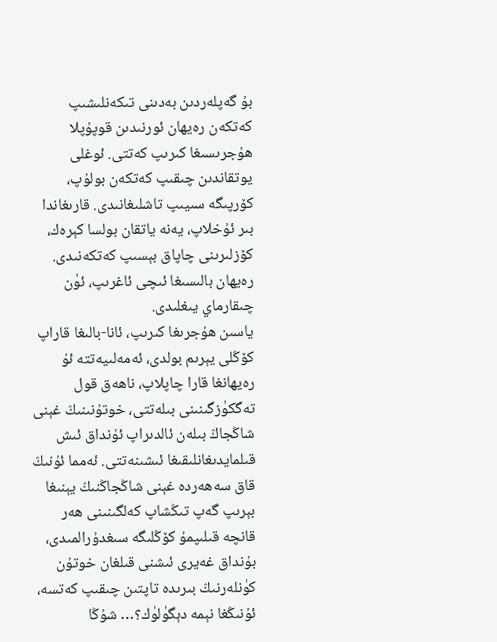بۇ گەپلەردىن بەدىنى تىكەنلىشىپ كەتكەن رەيھان ئورنىدىن قوپۇپلا ھۇجرىسىغا كىرىپ كەتتى. ئوغلى يوتقاندىن چىقىپ كەتكەن بولۇپ، كۆرپىگە سىيىپ تاشلىغانىدى. قارىغاندا بىر ئۇخلاپ، يەنە ياتقان بولسا كېرەك، كۆزلىرىنى چاپاق بېسىپ كەتكەنىدى. رەيھان بالىسىغا ئىچى ئاغرىپ، ئۈن چىقارماي يىغلىدى.
ياسىن ھۇجرىغا كىرىپ، ئانا-بالىغا قاراپ كۆڭلى يېرىم بولدى، ئەمەلىيەتتە ئۇ رەيھانغا قارا چاپلاپ، ناھەق قول تەگكۈزگىنىنى بىلەتتى، خوتۇنىنىڭ غېنى شاڭجاڭ بىلەن ئالدىراپ ئۇنداق ئىش قىلمايدىغانلىقىغا ئىشىنەتتى. ئەمما ئۇنىڭ قاق سەھەردە غېنى شاڭجاڭنىڭ يېنىغا بېرىپ گەپ تىڭشاپ كەلگىنىنى ھەر قانچە قىلىپمۇ كۆڭلىگە سىغدۇرالمىدى، بۇنداق غەيرى ئىشنى قىلغان خوتۇن كۈنلەرنىڭ بىرىدە تاپتىن چىقىپ كەتسە، ئۇنىڭغا نېمە دېگۈلۈك؟… شۇڭا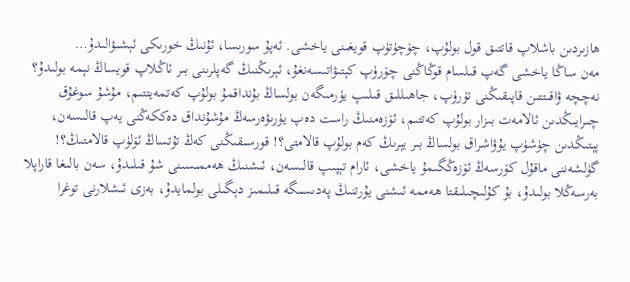ھازىردىن باشلاپ قاتتىق قول بولۇپ، چۆچۈتۈپ قويغىنى ياخشى. ئەپۇ سورىسا، ئۇنىڭ خورىكى ئېشىۋالىدۇ…
مەن ساڭا ياخشى گەپ قىلسام قوڭاڭنى چۆرۈپ كېتىۋاتىسەنغۇ، ئېرىڭنىڭ گەپلرىنى بىر ئاڭلاپ قويساڭ نېمە بولىدۇ؟ نەچچە ۋاقىتتىن قاپىقىڭنى تۈرۈپ، جاھىللىق قىلىپ يۈرمىگەن بولساڭ بۇنداقمۇ بولۇپ كەتمەيتتىم، مۇشۇ سوغۇق چىرايىڭدىن ئالامەت بىزار بولۇپ كەتتىم، ئۆزەمنىڭ راست دەپ يۈرىۋەرسەڭ مۇشۇنداق دەككەڭنى يەپ قالىسەن، پېتىڭدىن چۈشۈپ يۇۋاشراق بولساڭ بىر يېرىڭ كەم بولۇپ قالامتى؟! قورسىقىڭنى كەڭ تۇتساڭ ئۆلۈپ قالامتىڭ؟! گۈلشەننى ماقۇل كۆرسەڭ ئۆزەڭگىمۇ ياخشى، ئارام تېپىپ قالىسەن، ئىشنىڭ ھەممىسىنى شۇ قىلىدۇ، سەن بالىغا قاراپلا بەرسەڭلا بولىدۇ، بۇ كۇلىچىلىقتا ھەممە ئىشنى يۇرتنىڭ پەدىسىگە قىلىمىز دېگىلى بولمايدۇ، بەزى ئىشلارنى توغرا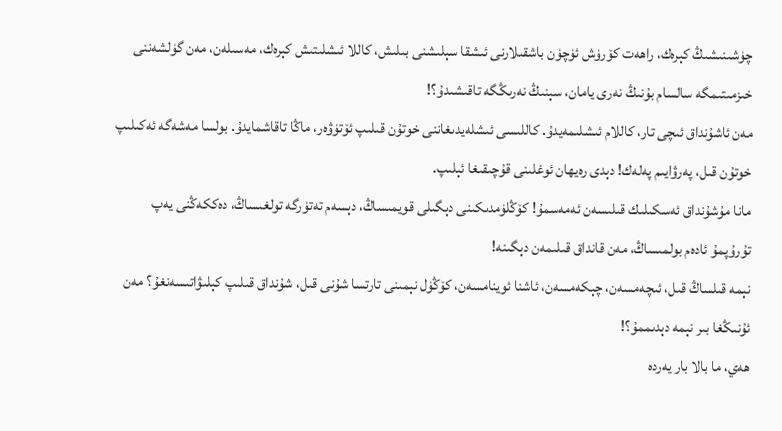چۈشىنىشىڭ كېرەك، راھەت كۆرۈش ئۈچۈن باشقىلارنى ئىشقا سېلىشنى بىلىش، كاللا ئىشلىتىش كېرەك، مەسىلەن، مەن گۈلشەننى خىزمىتىمگە سالسام بۇنىڭ نەرى يامان، سېنىڭ نەرىڭگە تاقىشىدۇ؟!
مەن ئاشۇنداق ئىچى تار، كاللام ئىشلىمەيدۇ. كاللىسى ئىشلەيدىغاننى خوتۇن قىلىپ ئۆتۈۋەر، ماڭا تاقاشمايدۇ. بولسا مەشەگە ئەكىلىپ خوتۇن قىل، پەرۋايىم پەلەك! دېدى رەيھان ئوغلىنى قۇچىقىغا ئېلىپ.
مانا مۇشۇنداق ئەسكىلىك قىلىسەن ئەمەسمۇ! كۆڭلۈمدىكىنى دېگىلى قويمىساڭ، دېسەم تەتۈرگە تولغىساڭ، دەككەڭنى يەپ تۇرۇپمۇ ئادەم بولمىساڭ، مەن قانداق قىلىمەن دېگىنە!
نېمە قىلساڭ قىل، ئىچەمسەن، چېكەمسەن، ئاشنا ئوينامسەن، كۆڭۈل نېمىنى تارتسا شۇنى قىل، شۇنداق قىلىپ كېلىۋاتىسەنغۇ؟ مەن ئۇنىڭغا بىر نېمە دېدىممۇ؟!
ھەي، ما بالا بار يەردە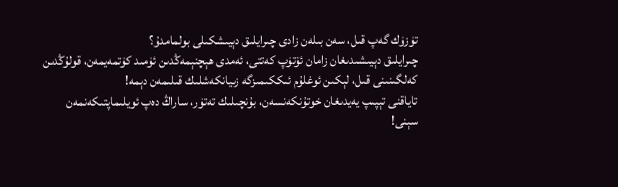تۈزۈك گەپ قىل، سەن بىلەن زادى چىرايلىق دېيىشكىلى بولمامدۇ؟
چىرايلىق دېيىشىدىغان زامان ئۆتۈپ كەتتى، ئەمدى ھېچنېمەڭدىن ئۈمىد كۈتمەيمەن، قولۇڭدىن كەلگىنىنى قىل، لېكىن ئوغلۇم ئىككىمىزگە زىيانكەشلىك قىلىمەن دېمە!
تاياقنى تېپىپ يەيدىغان خوتۇنكەنسەن، بۇنچىلىك تەتۈر، ساراڭ دەپ ئويلىماپتىكەنمەن سېنى!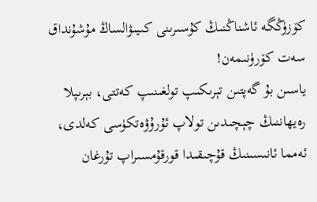كۆزۈڭگە ئاشناڭنىڭ كۇسىرىنى كىيىۋالساڭ مۇشۇنداق سەت كۆرۈنىمەن!
ياسىن بۇ گەپتىن تېرىكىپ تولغىنىپ كەتتى، بېرىپلا رەيھاننىڭ چېچىدىن تولاپ ئۇرۇۋەتكۈسى كەلدى، ئەمما ئانىسىنىڭ قۇچىقىدا قورقۇمسىراپ تۇرغان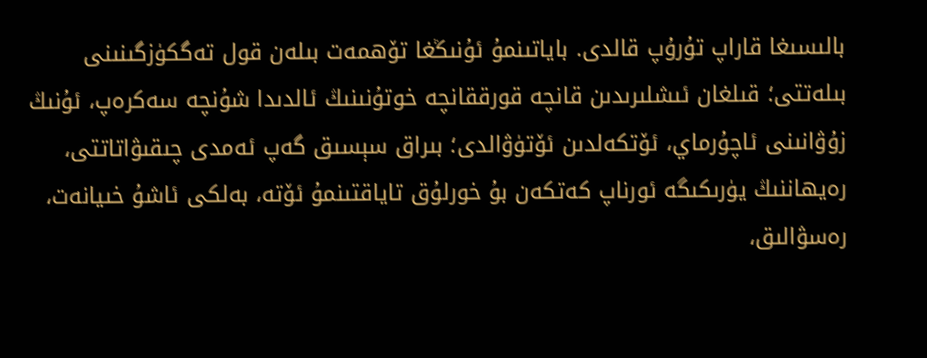بالىسىغا قاراپ تۇرۇپ قالدى. باياتىنمۇ ئۇنىڭغا تۆھمەت بىلەن قول تەگكۈزگىنىنى بىلەتتى؛ قىلغان ئىشلىرىدىن قانچە قورققانچە خوتۇنىنىڭ ئالدىدا شۇنچە سەكرەپ، ئۇنىڭ زۇۋانىنى ئاچۇرماي، ئۆتكەلدىن ئۆتۈۋالدى؛ بىراق سېسىق گەپ ئەمدى چىقىۋاتاتتى، رەيھاننىڭ يۈرىكىگە ئورناپ كەتكەن بۇ خورلۇق تاياقتىنمۇ ئۆتە، بەلكى ئاشۇ خىيانەت، رەسۋالىق،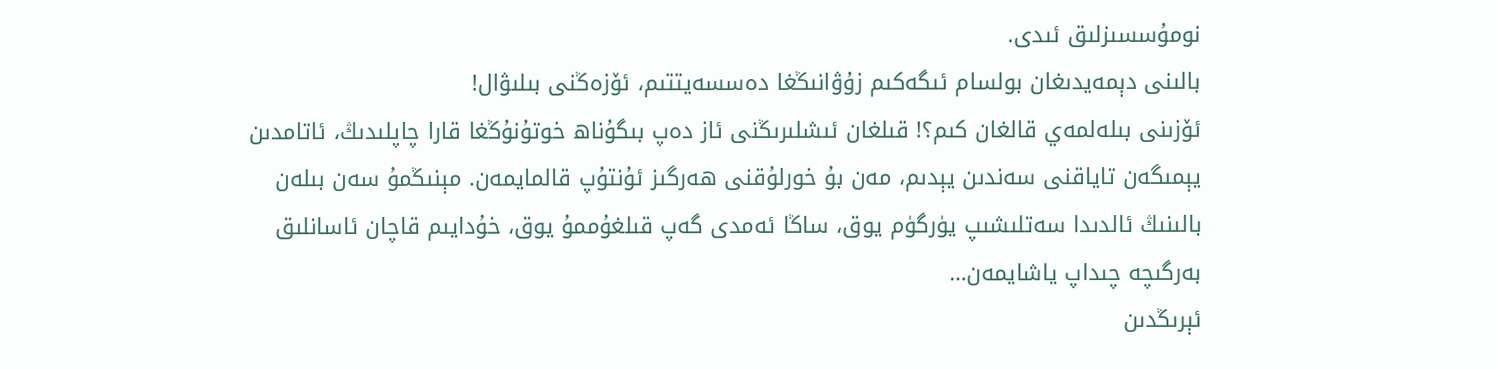نومۇسسىزلىق ئىدى.
بالىنى دېمەيدىغان بولسام ئىگەكىم زۇۋانىڭغا دەسسەيتتىم، ئۆزەڭنى بىلىۋال!
ئۆزىنى بىلەلمەي قالغان كىم؟! قىلغان ئىشلىرىڭنى ئاز دەپ بىگۇناھ خوتۇنۇڭغا قارا چاپلىدىڭ، ئاتامدىن يېمىگەن تاياقنى سەندىن يېدىم، مەن بۇ خورلۇقنى ھەرگىز ئۇنتۇپ قالمايمەن. مېنىڭمۇ سەن بىلەن بالىنىڭ ئالدىدا سەتلىشىپ يۈرگۈم يوق، ساڭا ئەمدى گەپ قىلغۇممۇ يوق، خۇدايىم قاچان ئاسانلىق بەرگىچە چىداپ ياشايمەن…
ئېرىڭدىن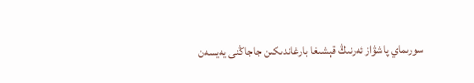سورىماي پاشۋاز ئەرنىڭ قېشىغا بارغاندىكىن جاجاڭنى يەيسەن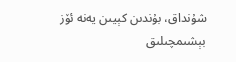شۇنداق، بۇندىن كېيىن يەنە ئۆز بېشىمچىلىق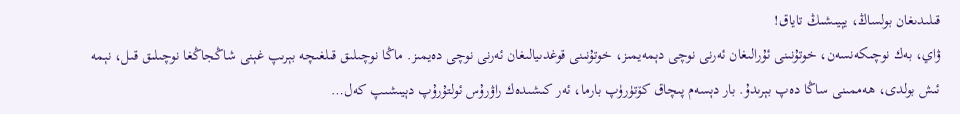قىلىدىغان بولساڭ، يېيىشىڭ تاياق!
ۋاي، بەك نوچىكەنسەن، خوتۇنىنى ئۇرالىغان ئەرنى نوچى دېمەيمىز، خوتۇنىنى قوغدىيالىغان ئەرنى نوچى دەيمىز. ماڭا نوچىلىق قىلغىچە بېرىپ غېنى شاڭجاڭغا نوچىلىق قىل، نېمە ئىش بولدى، ھەممىنى ساڭا دەپ بېرىدۇ. بار دېسەم پىچاق كۆتۈرۈپ بارما، ئەر كىشىدەك راۋرۇس ئولتۇرۇپ دېيىشىپ كەل…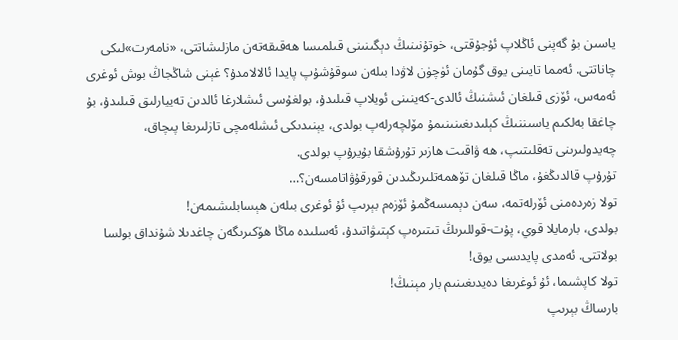ياسىن بۇ گەپنى ئاڭلاپ ئۇجۇقتى، خوتۇنىنىڭ دېگىنىنى قىلمىسا ھەقىقەتەن مازلىشاتتى، «نامەرت»لىكى چاناتتى. ئەمما تايىنى يوق گۇمان ئۈچۈن لاۋدا بىلەن سوقۇشۇپ پايدا ئالالامدۇ؟ غېنى شاڭجاڭ بوش ئوغرى ئەمەس، ئۆزى قىلغان ئىشنىڭ ئالدى-كەينىنى ئويلاپ قىلىدۇ، بولغۇسى ئىشلارغا ئالدىن تەييارلىق قىلىدۇ، بۇ چاغقا بەلكىم ياسىننىڭ كېلىدىغىنىنىمۇ مۆلچەرلەپ بولدى، يېنىدىكى ئىشلەمچى تازلىرىغا پىچاق، چەيدولىرىنى تەقلىتىپ، ھە ۋاقىت ھازىر تۇرۇشقا بۇيرۇپ بولدى.
تۇرۇپ قالدىڭغۇ، ماڭا قىلغان تۆھمەتلىرىڭىدىن قورقۇۋاتامسەن؟…
تولا زەردەمنى ئۆرلەتمە، سەن دېمىسەڭمۇ ئۆزەم بېرىپ ئۇ ئوغرى بىلەن ھېسابلىشىمەن!
بولدى، بارمايلا قوي، پۇت-قوللىرىڭ تىتىرەپ كېتىۋاتىدۇ، ئەسلىدە ماڭا ھۆكىرىگەن چاغدىلا شۇنداق بولسا بولاتتى. ئەمدى پايدىسى يوق!
تولا كاپشىما، ئۇ ئوغرىغا دەيدىغىنىم بار مېنىڭ!
بارساڭ بېرىپ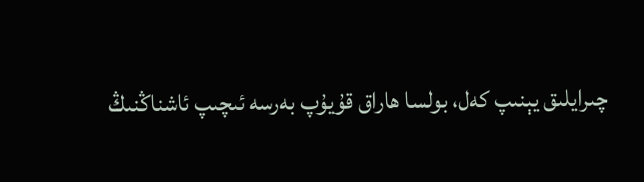چىرايلىق يېنىپ كەل، بولسا ھاراق قۇيۇپ بەرسە ئىچىپ ئاشناڭنىڭ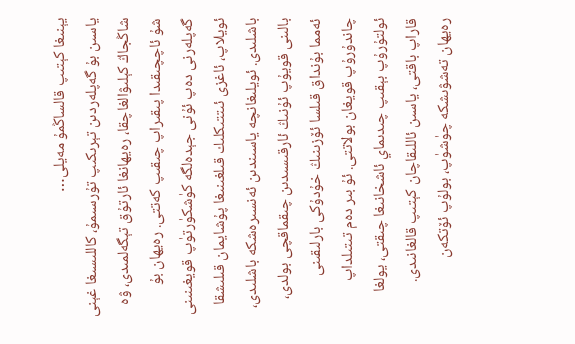يېنىغا كېتىپ قالساڭمۇ مەيلى…
ياسىن بۇ گەپلەردىن تېرىكىپ تۇرسىمۇ، كاللىسىغا غېنى شاڭجاڭ كېلىۋالغاچقا، رەيھانغا ئارتۇق تېگەلمىدى، ۋە شۇ ئاچچىقىدا پىقىراپ چىقىپ كەتتى. رەيھان بۇ گەپلەرنى دەپ ئۇنى جېدەلگە كۈشكۈرتۈپ قويغىنىنى ئويلاپ، ئاغزى ئىتتىكلىك قىلغىنىغا پۇشايمان قىلىشقا باشلىدى. ئويلىغانچە ياسىندىن ئەنسىرەشكە باشلىدى، بالىنى قويۇپ ئۇنىڭ ئارقىسىدىن چىقماقچى بولدى، ئەمما بۇنداق قىلسا ئۆزىنىڭ خۇدۇكى بارلىقىنى چاندۇرۇپ قويغان بولاتتى. ئۇ بىر دەم تىتىلداپ ئولتۇرۇپ بېقىپ چىدىماي ئاشخانىغا چىقتى، يولغا قاراپ باقتى، ياسىن ئاللىقاچان كېتىپ قالغانىدى. رەيھان تەشۋىشكە چۈشۈپ، بولۇپ ئۆتكەن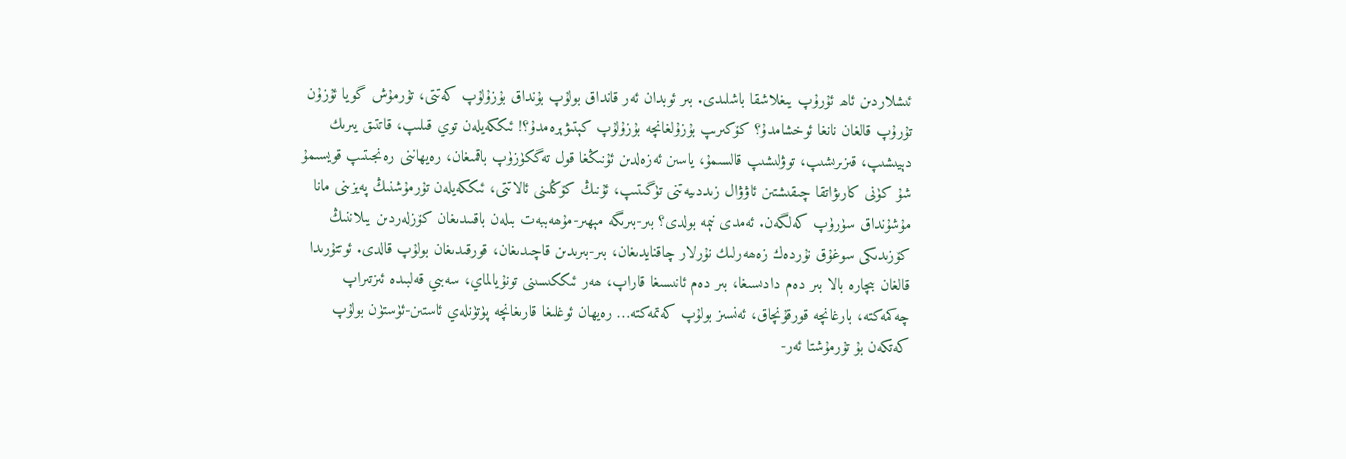ئىشلاردىن ئاھ ئۇرۇپ يىغلاشقا باشلىدى. بىر ئوبدان ئەر قانداق بولۇپ بۇنداق بۇزۇلۇپ كەتتى، تۇرمۇش گويا ئۇزۇن تۇرۇپ قالغان نانغا ئوخشامدۇ؟ كۆكىرىپ بۇزۇلغانچە بۇزۇلۇپ كېتىۋېرەمدۇ؟! ئىككەيلەن توي قىلىپ، قاتتىق يىرىك دېيىشىپ، قىزىرىشىپ، توۋلىشىپ قالسىمۇ، ياسىن ئەزەلدىن ئۇنىڭغا قول تەگكۈزۈپ باقمىغان، رەيھاننى رەنجىتىپ قويسىمۇ شۇ كۈنى كارىۋاتقا چىقىشتىن ئاۋۋال زىددىيەتنى تۈگىتىپ، ئۇنىڭ كۆڭلىنى ئالاتتى، ئىككەيلەن تۇرمۇشنىڭ پەيزىنى مانا مۇشۇنداق سۈرۈپ كەلگەن. ئەمدى نېمە بولدى؟ بىر-بىرىگە مېھىر-مۇھەببەت بىلەن باقىىدىغان كۆزلەردىن يىلاننىڭ كۆزىدىكى سوغۇق نۇردەك زەھەرلىك نۇرلار چاقنايدىغان، بىر-بىرىدىن قاچىدىغان، قورقىدىغان بولۇپ قالدى. ئوتتۇرىدا قالغان بىچارە بالا بىر دەم دادىسىغا، بىر دەم ئانىسىغا قاراپ، ھەر ئىككىسىنى تونۇيالماي، سەبىي قەلبىدە ئىزتىراپ چەكمەكتە، بارغانچە قورقۇنچاق، ئەنسىز بولۇپ كەتمەكتە… رەيھان ئوغلىغا قارىغانچە پۈتۈنلەي ئاستىن-ئۈستۈن بولۇپ كەتكەن بۇ تۇرمۇشتا ئەر-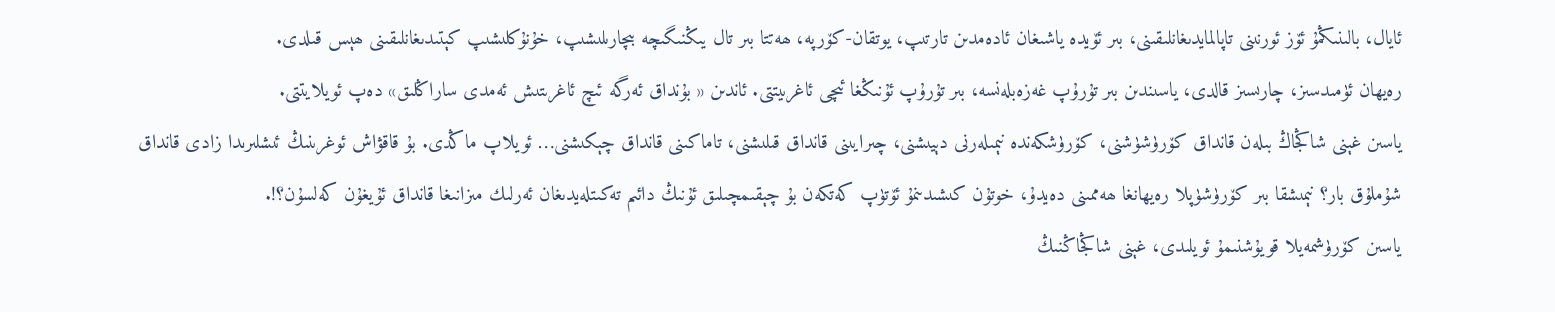ئايال، بالىنىڭمۇ ئۆز ئورنىنى تاپالمايدىغانلىقىنى، بىر ئۆيدە ياشىغان ئادەمدىن تارتىپ، يوتقان-كۆرپە، ھەتتا بىر تال يىڭنىگىچە بىچارىلىشىپ، خۇنۇكلىشىپ كېتىدىغانلىقىنى ھېس قىلدى.
رەيھان ئۈمىدسىز، چارىسىز قالدى، ياسىندىن بىر تۇرۇپ غەزەبلەنسە، بىر تۇرۇپ ئۇنىڭغا ئىچى ئاغرىيتتى. ئاندىن « بۇنداق ئەرگە ئىچ ئاغرىتىش ئەمدى ساراڭلىق» دەپ ئويلايتتى.
ياسىن غېنى شاڭجاڭ بىلەن قانداق كۆرۈشۈشنى، كۆرۈشكەندە نېمىلەرنى دېيىشنى، چىرايىنى قانداق قىلىشنى، تاماكىنى قانداق چېكىشنى… ئويلاپ ماڭدى. بۇ قاقۋاش ئوغرىنىڭ ئىشلىرىدا زادى قانداق شۇملۇق بار؟ نېمىشقا بىر كۆرۈشۈپلا رەيھانغا ھەممىنى دەيدۇ، خوتۇن كىشىدىنمۇ ئۆتۈپ كەتكەن بۇ چېقىمچىلىق ئۇنىڭ دائىم تەكىتلەيدىغان ئەرلىك مىزانىغا قانداق ئۇيغۇن كەلسۇن؟!.
ياسىن كۆرۈشمەيلا قويۇشنىمۇ ئويلىدى، غېنى شاڭجاڭنىڭ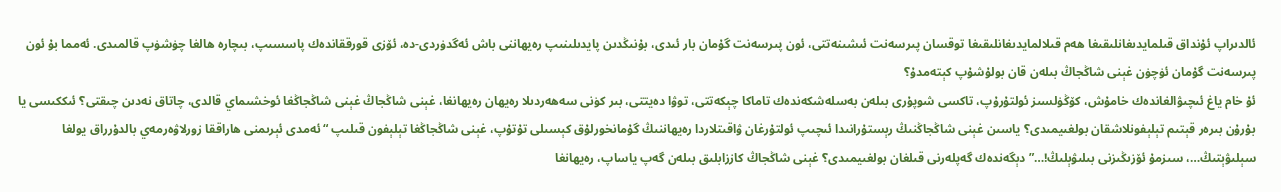ئالدىراپ ئۇنداق قىلمايدىغانلىقىغا ھەم قىلالمايدىغانلىقىغا توقسان پىرسەنت ئىشىنەتتى، ئون پىرسەنت گۇمان بار ئىدى، بۇنىڭدىن پايدىلىنىپ رەيھاننى باش ئەگدۈردى-دە، ئۆزى قورققاندەك پاسسىپ، بىچارە ھالغا چۈشۈپ قالمىدى. ئەمما بۇ ئون پىرسەنت گۇمان ئۈچۈن غېنى شاڭجاڭ بىلەن قان بولۇشۇپ كېتەمدۇ؟
ئۇ خام ياغ ئىچىۋالغاندەك خامۇش، كۆڭۈلسىز ئولتۇرۇپ، تاكسى شوپۇرى بىلەن بەسلەشكەندەك تاماكا چېكەتتى، توۋا دەيتتى، بىر كۈنى سەھەردىلا رەيھان رەيھانغا، غېنى شاڭجاڭ غېنى شاڭجاڭغا ئوخشىماي قالدى، چاتاق نەدىن چىقتى؟ ئىككىسى يا بۇرۇن بىرەر قېتىم تېلېفونلاشقان بولغىيمىدى؟ ياسىن غېنى شاڭجاڭنىڭ رېستۇرانىدا ئىچىپ ئولتۇرغان ۋاقىتلاردا رەيھاننىڭ گۇمانخورلۇق كېسىلى تۇتۇپ، غېنى شاڭجاڭغا تېلېفون قىلىپ “ئەمدى ئېرىمنى ھاراققا زورلاۋەرمەي بالدۇرراق يولغا سېلىۋېتىڭ…، سىزمۇ ئۆزىڭىزنى بىلىۋېلىڭ!…” دېگەندەك گەپلەرنى قىلغان بولغىيمىدى؟ غېنى شاڭجاڭ كاززابلىق بىلەن گەپ ياساپ، رەيھانغا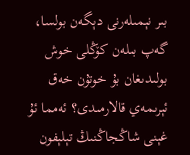بىر نېمىلەرنى دېگەن بولسا، گەپ بىلەن كۆڭلى خوش بولىدىغان بۇ خوتۇن خەق ئېرىمەي قالارمىدى؟ ئەمما ئۇ غېنى شاڭجاڭنىڭ تېلېفون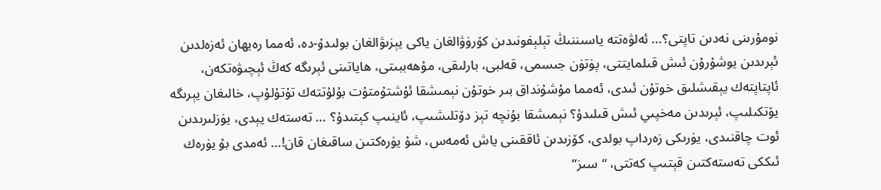نومۇرىنى نەدىن تاپتى؟… ئەلۋەتتە ياسىننىڭ تېلېفونىدىن كۆرۈۋالغان ياكى يېزىۋالغان بولىدۇ-دە، ئەمما رەيھان ئەزەلدىن ئېرىدىن يوشۇرۇن ئىش قىلمايتتى، پۈتۈن جىسمى، قەلبى، بارلىقى، مۇھەببىتى، ھاياتىنى ئېرىگە كەڭ ئېچىۋەتكەن، ئاپتاپتەك يېقىشلىق خوتۇن ئىدى، ئەمما مۇشۇنداق بىر خوتۇن نېمىشقا ئۇشتۇمتۇت بۇلۇتتەك تۇتۇلۇپ، خالىغان يېرىگە يۆتكىلىپ، ئېرىدىن مەخپىي ئىش قىلىدۇ؟ نېمىشقا بۇنچە تېز دۆتلىشىپ، ئاينىپ كېتىدۇ؟ … تەستەك يېدى، يۈزلىرىدىن ئوت چاقنىدى، يۈرىكى زەرداپ بولدى، كۆزىدىن ئاققىنى ياش ئەمەس، شۇ يۈرەكتىن ساقىغان قان!… ئەمدى بۇ يۈرەك ئىككى تەستەكتىن قېتىپ كەتتى، “سىز”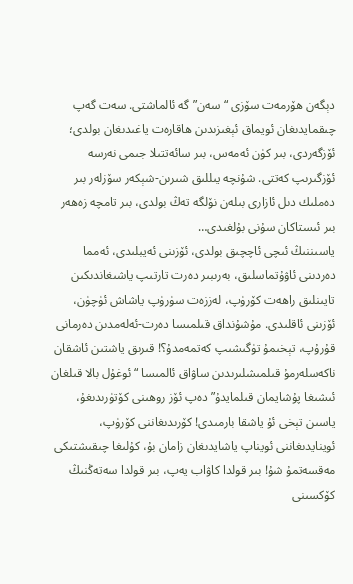دېگەن ھۆرمەت سۆزى “سەن”گە ئالماشتى. سەت گەپ چىقمايدىغان ئويماق ئېغىزىدىن ھاقارەت ياغىدىغان بولدى؛ ئۆزگەردى، بىر كۈن ئەمەس، بىر سائەتتىلا جىمى نەرسە ئۆزگىرىپ كەتتى. شۇنچە يىللىق شىرىن-شېكەر سۆزلەر بىر دەملىك دىل ئازارى بىلەن نۆلگە تەڭ بولدى، بىر تامچە زەھەر بىر ئىستاكان سۇنى بۇلغىدى…
ياسىننىڭ ئىچى ئاچچىق بولدى، ئۆزىنى ئەيبلىدى، ئەمما دەردىنى ئاۋۇتماسلىق، بەرىبىر دەرت تارتىپ ياشىغاندىكىن تايىنلىق راھەت كۆرۈپ، لەززەت سۈرۈپ ياشاش ئۈچۈن، ئۆزىنى ئاقلىدى. مۇشۇنداق قىلمىسا دەرت-ئەلەمدىن دەرمانى قۇرۇپ، تېخىمۇ تۈگىشىپ كەتمەمدۇ؟! قىرىق ياشتىن ئاشقان ناكەسلەرمۇ قىلمىشلىرىدىن ساۋاق ئالمىسا “ ئوغۇل بالا قىلغان ئىشىغا پۇشايمان قىلمايدۇ” دەپ ئۆز روھىنى كۆتۈرىدىغۇ، ياسىن تېخى ئۇ ياشقا بارمىدى! كۆرىدىغاننى كۆرۈپ، ئوينايدىغاننى ئويناپ ياشايدىغان زامان بۇ، كۇلىغا چىقىشتىكى مەقسەتمۇ شۇ! بىر قولدا كاۋاب يەپ، بىر قولدا سەتەڭنىڭ كۆكسىنى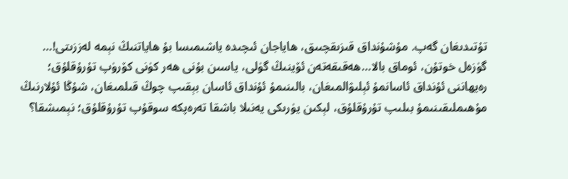تۇتىدىغان گەپ. مۇشۇنداق قىزىقچىىق، ھاياجان ئىچىدە ياشىمىسا بۇ ھاياتنىڭ نېمە لەززىتى!…
گۈزەل خوتۇن، ئوماق بالا…ھەقىقەتەن ئۆينىڭ گۈلى، ياسىن بۇنى ھەر كۈنى كۆرۈپ تۇرۇقلۇق؛ رەيھاننى ئۇنداق ئاسانمۇ ئېلىۋالمىغان، بالىنىمۇ ئۇنداق ئاسان بېقىپ چوڭ قىلمىغان، شۇڭا ئۇلارنىڭ مۇھىملىقىنىمۇ بىلىپ تۇرۇقلۇق، لېكىن يۈرىكى يەنىلا باشقا تەرەپكە سوقۇپ تۇرۇقلۇق؛ نېمىشقا؟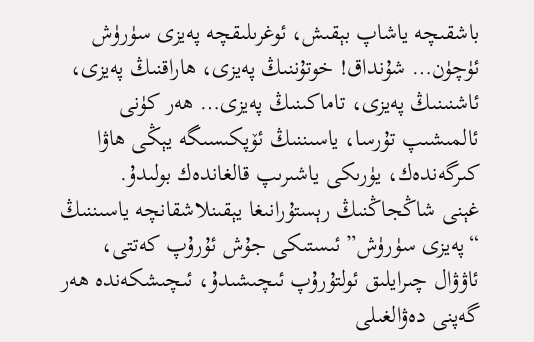باشقىچە ياشاپ بېقىش، ئوغرىلىقچە پەيزى سۈرۈش ئۈچۈن… شۇنداق! خوتۇننىڭ پەيزى، ھاراقنىڭ پەيزى، ئاشنىنىڭ پەيزى، تاماكىنىڭ پەيزى… ھەر كۈنى ئالمىشىپ تۇرسا، ياسىننىڭ ئۆپكىسىگە يېڭى ھاۋا كىرگەندەك، يۈرىكى ياشىرىپ قالغاندەك بولىدۇ.
غېنى شاڭجاڭنىڭ رېستۇرانىغا يېقىنلاشقانچە ياسىننىڭ “پەيزى سۈرۈش” ئىستىكى جۇش ئۇرۇپ كەتتى، ئاۋۋال چىرايلىق ئولتۇرۇپ ئىچىشىدۇ، ئىچىشكەندە ھەر گەپنى دەۋالغىلى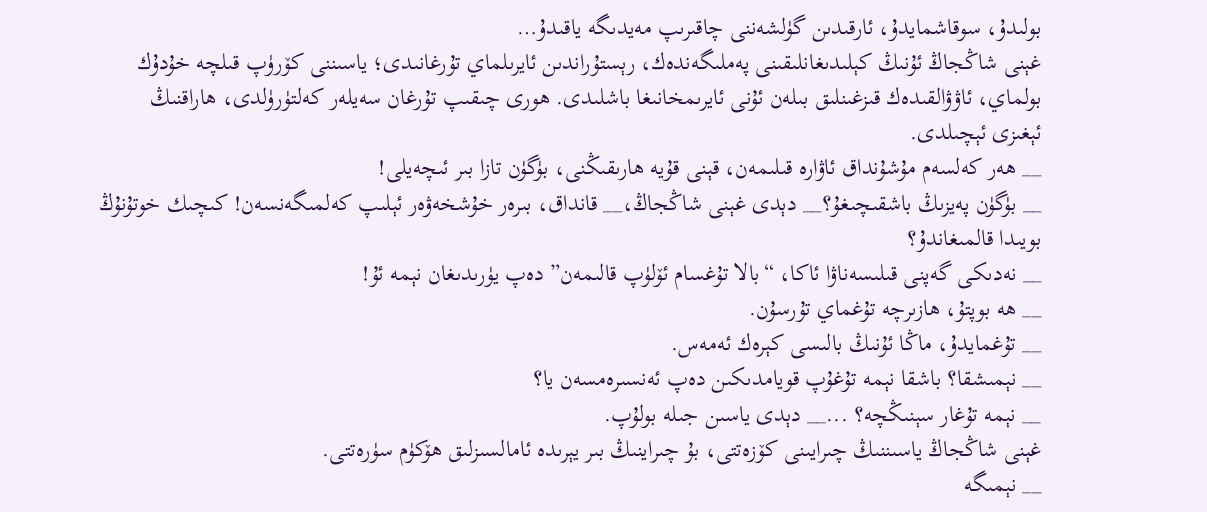بولىدۇ، سوقاشمايدۇ، ئارقىدىن گۈلشەننى چاقىرىپ مەيدىگە ياقىدۇ…
غېنى شاڭجاڭ ئۇنىڭ كېلىدىغانلىقىنى پەملىگەندەك، رېستۇراندىن ئايرىلماي تۇرغانىدى؛ ياسىننى كۆرۈپ قىلچە خۇدۇك بولماي، ئاۋۋالقىدەك قىزغىنلىق بىلەن ئۇنى ئايرىمخانىغا باشلىدى. ھورى چىقىپ تۇرغان سەيلەر كەلتۈرۈلدى، ھاراقنىڭ ئېغىزى ئېچىلدى.
__ ھەر كەلسەم مۇشۇنداق ئاۋارە قىلىمەن، قېنى قۇيە ھارىقىڭنى، بۈگۈن تازا بىر ئىچەيلى!
__ بۈگۈن پەيزىڭ باشقىچىغۇ؟__ دېدى غېنى شاڭجاڭ،__ قانداق، بىرەر خۇشخەۋەر ئېلىپ كەلمىگەنسەن! كىچىك خوتۇنۇڭ بويىدا قالمىغاندۇ؟
__ نەدىكى گەپنى قىلىسەناۋا ئاكا، “بالا تۇغسام ئۆلۈپ قالىمەن” دەپ يۈرىدىغان نېمە ئۇ!
__ ھە بوپتۇ، ھازىرچە تۇغماي تۇرسۇن.
__ تۇغمايدۇ، ماڭا ئۇنىڭ بالىسى كېرەك ئەمەس.
__ نېمىشقا؟ باشقا نېمە تۇغۇپ قويامدىكىن دەپ ئەنسىرەمسەن يا؟
__ نېمە تۇغار سېنىڭچە؟ ...__ دېدى ياسىن جىلە بولۇپ.
غېنى شاڭجاڭ ياسىننىڭ چىرايىنى كۆزەتتى، بۇ چىراينىڭ بىر يېرىدە ئامالسىزلىق ھۆكۈم سۈرەتتى.
__ نېمىگە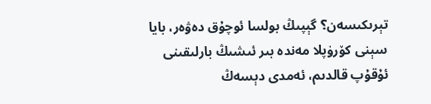تېرىكىسەن؟ گېپىڭ بولسا ئوچۇق دەۋەر، بايا سېنى كۆرۈپلا مەندە بىر ئىشىڭ بارلىقىنى ئۇقۇپ قالدىم، ئەمدى دېسەڭ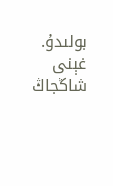بولىدۇ.
غېنى شاڭجاڭ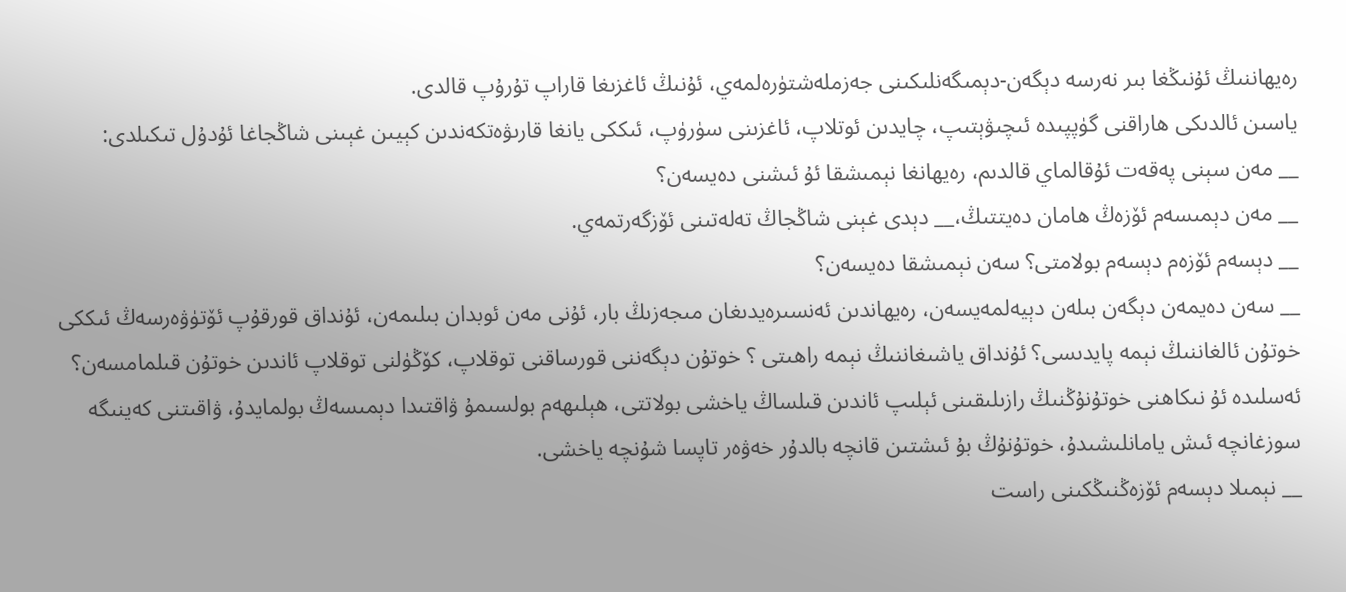رەيھاننىڭ ئۇنىڭغا بىر نەرسە دېگەن-دېمىگەنلىكىنى جەزملەشتۈرەلمەي، ئۇنىڭ ئاغزىغا قاراپ تۇرۇپ قالدى.
ياسىن ئالدىكى ھاراقنى گۈپپىدە ئىچىۋېتىپ، چايدىن ئوتلاپ، ئاغزىنى سۈرۈپ، ئىككى يانغا قارىۋەتكەندىن كېيىن غېىنى شاڭجاغا ئۇدۇل تىكىلدى:
__ مەن سېنى پەقەت ئۇقالماي قالدىم، رەيھانغا نېمىشقا ئۇ ئىشنى دەيسەن؟
__ مەن دېمىسەم ئۆزەڭ ھامان دەيتتىڭ،__ دېدى غېنى شاڭجاڭ تەلەتىنى ئۆزگەرتمەي.
__ دېسەم ئۆزەم دېسەم بولامتى؟ سەن نېمىشقا دەيسەن؟
__ سەن دەيمەن دېگەن بىلەن دېيەلمەيسەن، رەيھاندىن ئەنسىرەيدىغان مىجەزىڭ بار، ئۇنى مەن ئوبدان بىلىمەن، ئۇنداق قورقۇپ ئۆتۈۋەرسەڭ ئىككى خوتۇن ئالغاننىڭ نېمە پايدىسى؟ ئۇنداق ياشىغاننىڭ نېمە راھىتى ؟ خوتۇن دېگەننى قورساقنى توقلاپ، كۆڭۈلنى توقلاپ ئاندىن خوتۇن قىلمامسەن؟ ئەسلىدە ئۇ نىكاھنى خوتۇنۇڭنىڭ رازىلىقىنى ئېلىپ ئاندىن قىلساڭ ياخشى بولاتتى، ھېلىھەم بولسىمۇ ۋاقتىدا دېمىسەڭ بولمايدۇ، ۋاقىتنى كەينىگە سوزغانچە ئىش يامانلىشىدۇ، خوتۇنۇڭ بۇ ئىشتىن قانچە بالدۇر خەۋەر تاپسا شۇنچە ياخشى.
__ نېمىلا دېسەم ئۆزەڭنىڭكىنى راست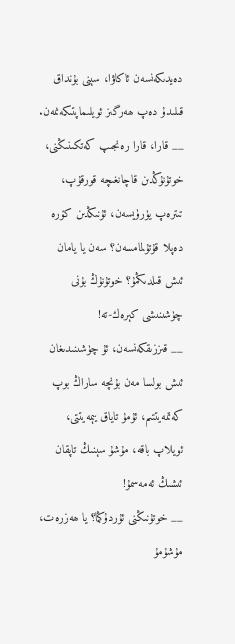دەيدىكەنسەن ئاكاۋا، سېنى بۇنداق قىلىدۇ دەپ ھەرگىز ئويلىماپتىكەنمەن.
__ قارا، قارا رەنجىپ كەتكىنىڭنى، خوتۇنۇڭدىن قاچانغىچە قورقۇپ، تىترەپ يۈرۈيسەن، ئۇنىڭدىن كۆرە دەپلا قۇتۇلمامسەن؟ سەن يا يامان ئىش قىلدىڭمۇ؟ خوتۇنۇڭ بۇنى چۈشىنىشى كېرەك-تە!
__ قىززىقكەنسەن، ئۇ چۈشىنىدىغان ئىش بولسا مەن بۇنچە ساراڭ بوپ كەتمەيتتىم، ئۇمۇ تاياق يېمەيتتى، ئويلاپ باقە، مۇشۇ سېنىڭ تاپقان ئىشىڭ ئەمەسمۇ!
__ خوتۇنىڭنى ئۇردۇڭما؟ يا ھەزرەت، مۇشۇمۇ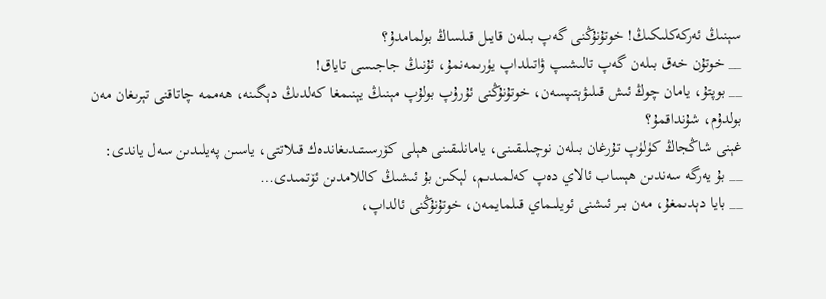سېنىڭ ئەركەكلىكىڭ! خوتۇنۇڭنى گەپ بىلەن قايىل قىلساڭ بولمامدۇ؟
__ خوتۇن خەق بىلەن گەپ تالىشىپ ۋاتىلداپ يۈرىمەنمۇ، ئۇنىڭ جاجىسى تاياق!
__ بوپتۇ، يامان چوڭ ئىش قىلىۋېتىپسەن، خوتۇنۇڭنى ئۇرۇپ بولۇپ مېنىڭ يېنىمغا كەلدىڭ دېگىنە، ھەممە چاتاقنى تېرىغان مەن بولدۇم، شۇنداقمۇ؟
غېنى شاڭجاڭ كۈلۈپ تۇرغان بىلەن نوچىلىقىنى، يامانلىقىنى ھېلى كۆرسىتىدىغاندەك قىلاتتى، ياسىن پەيلىدىن سەل ياندى:
__ بۇ يەرگە سەندىن ھېساب ئالاي دەپ كەلمىدىم، لېكىن بۇ ئىشىڭ كاللامدىن ئۆتمىدى…
__ بايا دېدىمغۇ، مەن بىر ئىشنى ئويلىماي قىلمايمەن، خوتۇنۇڭنى ئالداپ،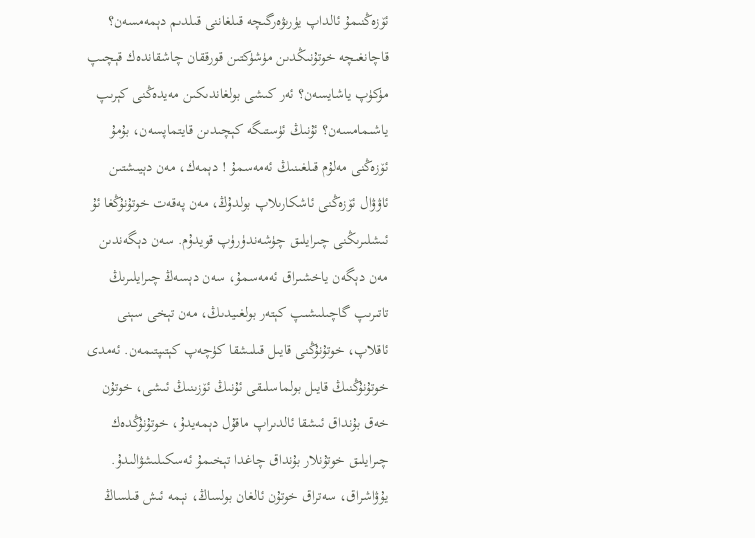ئۆزەڭنىمۇ ئالداپ يۈرىۋەرگىچە قىلغاننى قىلدىم دېمەمسەن؟ قاچانغىچە خوتۇنىڭدىن مۈشۈكتىن قورققان چاشقاندەك قېچىپ مۈكۈپ ياشايسەن؟ ئەر كىشى بولغاندىكىن مەيدەڭنى كېرىپ ياشىمامسەن؟ ئۇنىڭ ئۈستىگە كېچىدىن قايتماپسەن، بۇمۇ ئۆزەڭنى مەلۇم قىلغىنىڭ ئەمەسمۇ ! دېمەك، مەن دېيىشتىن ئاۋۋال ئۆزەڭنى ئاشكارىلاپ بولدۇڭ، مەن پەقەت خوتۇنۇڭغا ئۇ ئىشلىرىڭنى چىرايلىق چۈشەندۈرۈپ قويدۇم. سەن دېگەندىن مەن دېگەن ياخشىراق ئەمەسمۇ، سەن دېسەڭ چىرايلىرىڭ تاتىرىپ گاچىلىشىپ كېتەر بولغىيدىڭ، مەن تېخى سېنى ئاقلاپ، خوتۇنۇڭنى قايىل قىلىشقا كۈچەپ كېتىپتىمەن. ئەمدى خوتۇنۇڭنىڭ قايىل بولماسلىقى ئۇنىڭ ئۆزىنىڭ ئىشى، خوتۇن خەق بۇنداق ئىشقا ئالدىراپ ماقۇل دېمەيدۇ، خوتۇنۇڭدەك چىرايلىق خوتۇنلار بۇنداق چاغدا تېخىمۇ ئەسكىلىشۋالىدۇ. يۇۋاشراق، سەتراق خوتۇن ئالغان بولساڭ، نېمە ئىش قىلساڭ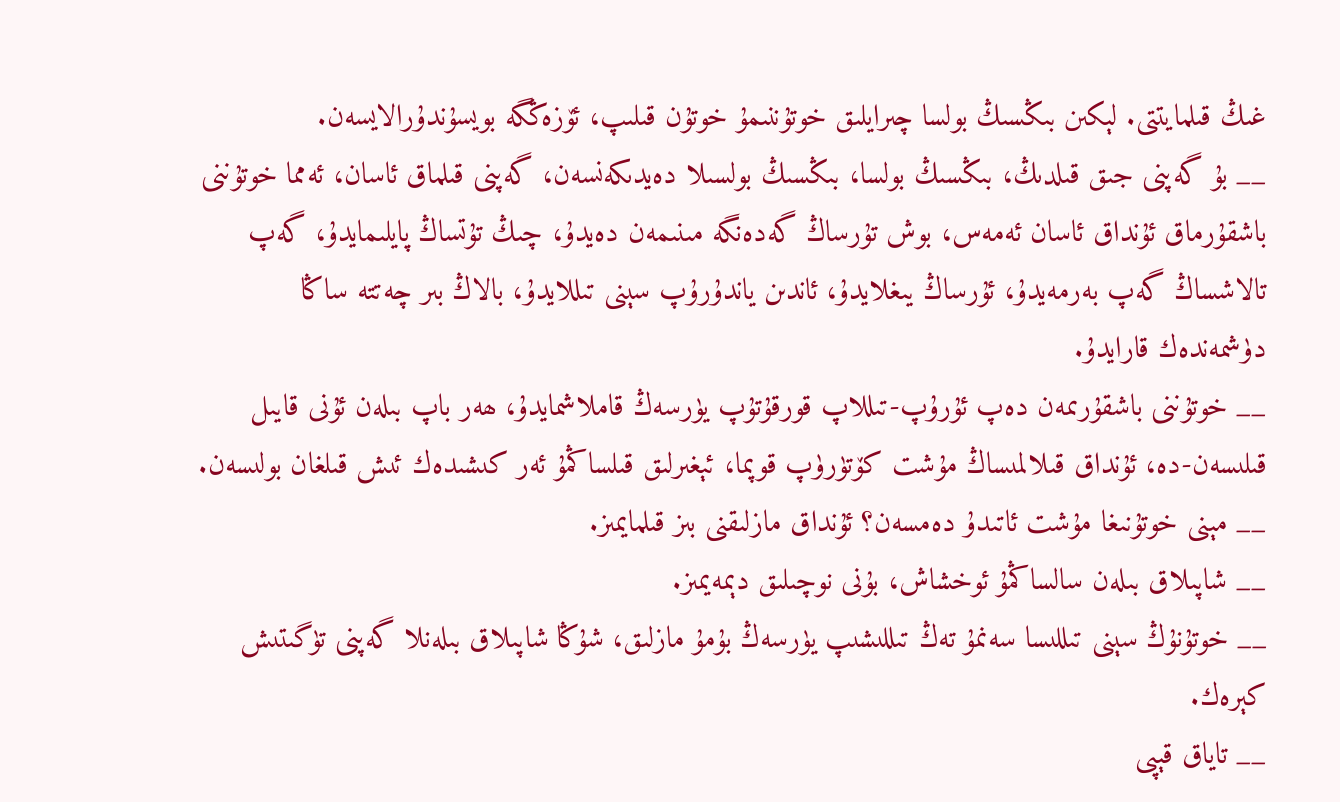غىڭ قىلمايتتى. لېكىن بىڭسىڭ بولسا چىرايلىق خوتۇننىمۇ خوتۇن قىلىپ، ئۆزەڭگە بويسۇندۇرالايسەن.
__ بۇ گەپنى جىق قىلدىڭ، بىڭسىڭ بولسا، بىڭسىڭ بولسىلا دەيدىكەنسەن، گەپنى قىلماق ئاسان، ئەمما خوتۇننى باشقۇرماق ئۇنداق ئاسان ئەمەس، بوش تۇرساڭ گەدەنگە مىنىمەن دەيدۇ، چىڭ تۇتساڭ پايلىمايدۇ، گەپ تالاشساڭ گەپ بەرمەيدۇ، ئۇرساڭ يىغلايدۇ، ئاندىن ياندۇرۇپ سېنى تىللايدۇ، بالاڭ بىر چەتتە ساڭا دۈشمەندەك قارايدۇ.
__ خوتۇننى باشقۇرىمەن دەپ ئۇرۇپ-تىللاپ قورقۇتۇپ يۈرسەڭ قاملاشمايدۇ، ھەر باپ بىلەن ئۇنى قايىل قىلىسەن-دە، ئۇنداق قىلالمىساڭ مۇشت كۆتۈرۈپ قوپما، ئېغىرلىق قىلساڭمۇ ئەر كىشىدەك ئىش قىلغان بولىسەن.
__ مېنى خوتۇنىغا مۇشت ئاتىدۇ دەمسەن؟ ئۇنداق مازلىقنى بىز قىلمايمىز.
__ شاپىلاق بىلەن سالساڭمۇ ئوخشاش، بۇنى نوچىلىق دېمەيمىز.
__ خوتۇنۇڭ سېنى تىللىسا سەنمۇ تەڭ تىللىشىپ يۈرسەڭ بۇمۇ مازلىق، شۇڭا شاپىلاق بىلەنلا گەپنى تۈگىتىش كېرەك.
__ تاياق قېپى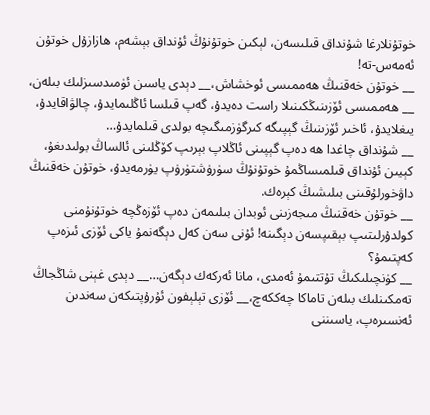خوتۇنلارغا شۇنداق قىلىسەن، لېكىن خوتۇنۇڭ ئۇنداق بېشەم، ھازازۇل خوتۇن ئەمەس-تە!
__ خوتۇن خەقنىڭ ھەممىسى ئوخشاش،__ دېدى ياسىن ئۈمىدسىزلىك بىلەن، __ ھەممىسى ئۆزىنىڭكىنىلا راست دەيدۇ، گەپ قىلسا ئاڭلىمايدۇ، چالۋاقايدۇ، يىغلايدۇ، ئاخىر ئۆزىنىڭ گېپىگە كىرگۈزمىگىچە بولدى قىلمايدۇ…
__ شۇنداق چاغدا ھە دەپ گېپىنى ئاڭلاپ بېرىپ كۆڭلىنى ئالساڭ بولىدىغۇ، كېيىن ئۇنداق قىلمىساڭمۇ خوتۇنۇڭ سۈرۈشتۈرۈپ يۈرمەيدۇ، خوتۇن خەقنىڭ داۋخورلۇقىنى بىلىشىڭ كېرەك.
__ خوتۇن خەقنىڭ مىجەزىنى ئوبدان بىلىمەن دەپ ئۆزەڭچە خوتۇنۇمنى كولدۇرلىتىپ بېقىپسەن دېگىنە! ئۇنى سەن كەل دېگەنمۇ ياكى ئۆزى ئىزەپ كەپتىمۇ؟
__ كۈنچىلىكىڭ تۇتتىمۇ ئەمدى، مانا ئەركەك دېگەن…__ دېدى غېنى شاڭجاڭ تەمكىنلىك بىلەن تاماكا چەككەچ،__ ئۆزى تېلېفون ئۇرۇپتىكەن سەندىن ئەنسىرەپ، ياسىننى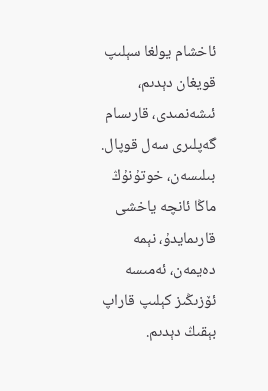ئاخشام يولغا سېلىپ قويغان دېدىم، ئىشەنمىدى، قارىسام گەپلىرى سەل قوپال. بىلىسەن، خوتۇنۇڭ ماڭا ئانچە ياخشى قارىمايدۇ، نېمە دەيمەن، ئەمىسە ئۆزىڭىز كېلىپ قاراپ بېقىڭ دېدىم.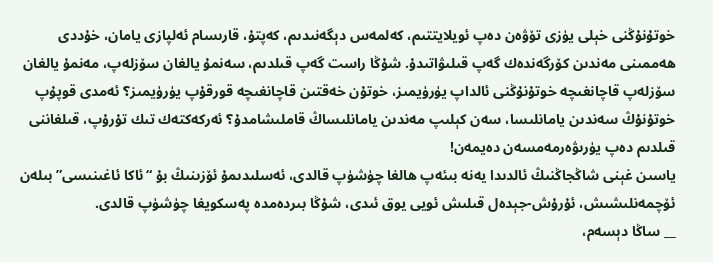خوتۇنۇڭنى خېلى يۈزى تۆۋەن دەپ ئويلايتتىم، كەلمەس دېگەنىدىم، كەپتۇ، قارىسام ئەلپازى يامان، خۇددى ھەممىنى مەندىن كۆرگەندەك گەپ قىلىۋاتىدۇ. شۇڭا راست گەپ قىلدىم، سەنمۇ يالغان سۆزلەپ، مەنمۇ يالغان سۆزلەپ قاچانغىچە خوتۇنۇڭنى ئالداپ يۈرۈيمىز، خوتۇن خەقتىن قاچانغىچە قورقۇپ يۈرۈيمىز؟ ئەمدى قوپۇپ خوتۇنۇڭ سەندىن يامانلىسا، سەن كېلىپ مەندىن يامانلىساڭ قاملىشامدۇ؟ ئەركەكتەك تىك تۇرۇپ، قىلغاننى قىلدىم دەپ يۈرىۋەرمەمسەن دەيمەن!
ياسىن غېنى شاڭجاڭنىڭ ئالدىدا يەنە بىئەپ ھالغا چۈشۈپ قالدى، ئەسلىدىمۇ ئۆزىنىڭ بۇ “ئاكا ئاغىنىسى”بىلەن ئۆچمەنلىشىش، ئۇرۇش-جېدەل قىلىش ئويى يوق ئىدى، شۇڭا بىردەمدە پەسكويغا چۈشۈپ قالدى.
__ ساڭا دېسەم،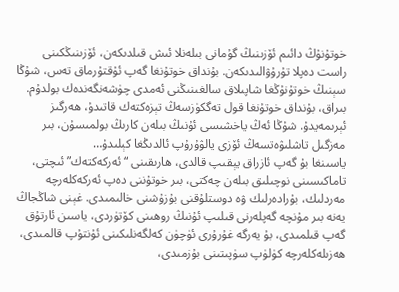خوتۇنۇڭ دائىم ئۆزىنىڭ گۇمانى بىلەنلا ئىش قىلدىكەن، ئۆزىنىڭكىنى راست دەپلا تۇرۇۋالىدىكەن. بۇنداق خوتۇنغا گەپ ئۇقتۇرماق تەس، شۇڭا سېنىڭ خوتۇنۇڭغا شاپىلاق سالغىنىڭنى ئەمدى چۈشەنگەندەك بولدۇم. بىراق، بۇنداق خوتۇنغا قول تەگكۈزسەڭ تېزەكتەك قاتىدۇ، ھەرگىز ئېرىمەيدۇ. شۇڭا ئەڭ ياخشىسى ئۇنىڭ بىلەن كارىڭ بولمىسۇن، بىر مەزگىل تاشلىۋەتسەڭ ئۆزى يالۋۇرۇپ ئالدىڭغا كېلىدۇ…
ياسىنغا بۇ گەپ ئازراق يېقىپ قالدى، ھارىقىنى “ئەركەكتەك” ئىچتى، تاماكىسىنى نوچىلىق بىلەن چەكتى، بىر خوتۇننى دەپ ئەركەكلەرچە مەردلىك، بۇرادەرلىك ۋە دوستلۇقنى بۇزۇشنى خالىمىدى. غېنى شاڭجاڭ يەنە بىر مۇنچە گەپلەرنى قىلىپ ئۇنىڭ روھىنى كۆتۈردى، ياسىن ئارتۇق گەپ قىلمىدى، بۇ يەرگە غۇرۇرى ئۈچۈن كەلگەنلىكىنى ئۇنتۇپ قالمىدى، ھەزىلەكلەرچە كۈلۈپ سۈپىتىنى بۇزمىدى،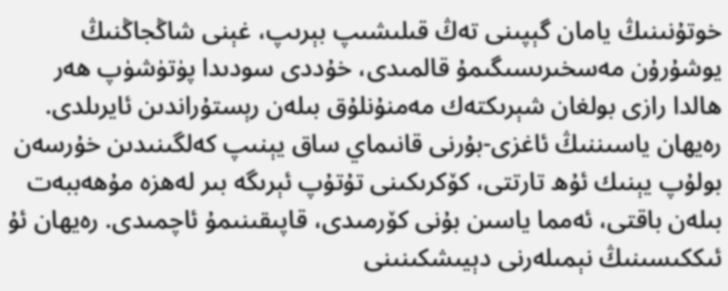خوتۇنىنىڭ يامان گېپىنى تەڭ قىلىشىپ بېرىپ، غېنى شاڭجاڭنىڭ يوشۇرۇن مەسخىرىسىگىمۇ قالمىدى، خۇددى سودىدا پۈتۈشۈپ ھەر ھالدا رازى بولغان شېرىكتەك مەمنۇنلۇق بىلەن رېستۇراندىن ئايرىلدى.
رەيھان ياسىننىڭ ئاغزى-بۇرنى قانىماي ساق يېنىپ كەلگىنىدىن خۇرسەن بولۇپ يېنىك ئۇھ تارتتى، كۆكرىكىنى تۇتۇپ ئېرىگە بىر لەھزە مۇھەببەت بىلەن باقتى، ئەمما ياسىن بۇنى كۆرمىدى، قاپىقىنىمۇ ئاچمىدى. رەيھان ئۇ ئىككىسىنىڭ نېمىلەرنى دېيىشكىنىنى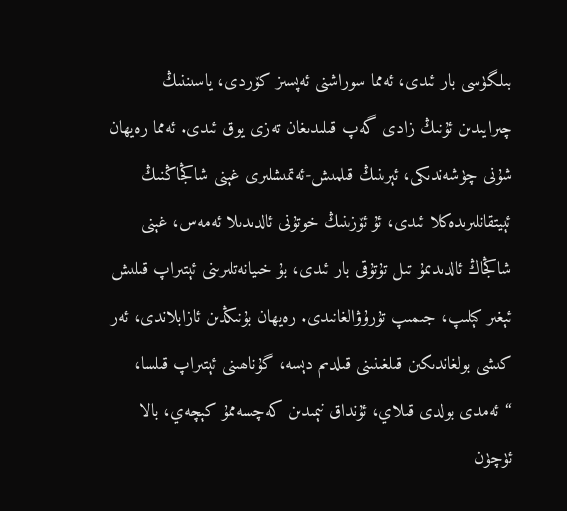بىلگۈسى بار ئىدى، ئەمما سوراشنى ئەپسىز كۆردى، ياسىننىڭ چىرايىدىن ئۇنىڭ زادى گەپ قىلىدىغان تەزى يوق ئىدى. ئەمما رەيھان شۇنى چۈشەندىكى، ئېرىنىڭ قىلمىش-ئەتمىشلىرى غېنى شاڭجاڭنىڭ ئېيتقانلىرىدەكلا ئىدى، ئۇ ئۆزىنىڭ خوتۇنى ئالدىدىلا ئەمەس، غېنى شاڭجاڭ ئالدىدىمۇ تىل تۇتۇقى بار ئىدى، بۇ خىيانەتلىرىنى ئېتىراپ قىلىش ئېغىر كېلىپ، جىمىپ تۇرۇۋالغانىدى. رەيھان بۇنىڭدىن ئازابلاندى، ئەر كىشى بولغاندىكىن قىلغىنىنى قىلدىم دېسە، گۇناھىنى ئېتىراپ قىلسا، “ئەمدى بولدى قىلاي، ئۇنداق نېمىدىن كەچسەممۇ كېچەي، بالا ئۈچۈن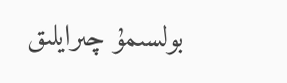بولسىمۇ چىرايلىق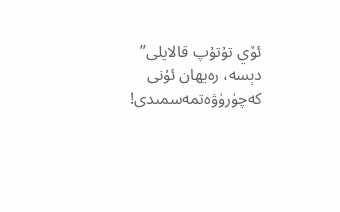ئۆي تۇتۇپ قالايلى” دېسە، رەيھان ئۇنى كەچۈرۈۋەتمەسمىدى!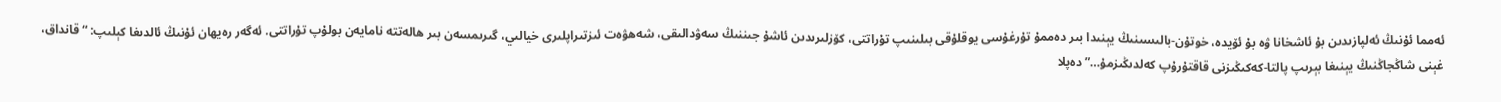ئەمما ئۇنىڭ ئەلپازىدىن بۇ ئاشخانا ۋە بۇ ئۆيدە، خوتۇن-بالىسىنىڭ يېنىدا بىر دەممۇ تۇرغۇسى يوقلۇقى بىلىنىپ تۇراتتى، كۆزلىرىدىن ئاشۇ جىننىڭ سەۋدالىقى، شەھۋەت ئىزتىراپلىرى خيالىي، گىرىمسەن بىر ھالەتتە نامايەن بولۇپ تۇراتتى. ئەگەر رەيھان ئۇنىڭ ئالدىغا كېلىپ: “ قانداق، غېنى شاڭجاڭنىڭ يېنىغا بېرىپ پالتا-كەكىڭىزنى قاقتۇرۇپ كەلدىڭىزمۇ…” دەپلا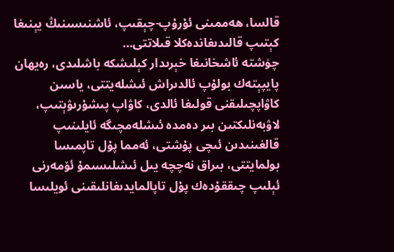قالسا، ھەممىنى ئۇرۇپ-چېقىپ، ئاشنىسىنىڭ يېنىغا كېتىپ قالىدىغاندەكلا قىلاتتى…
چۈشتە ئاشخانىغا خېرىدار كېلىشكە باشلىدى، رەيھان پايپېتەك بولۇپ ئالدىراش ئىشلەيتتى، ياسىن كاۋاپچىلىقنى قولىغا ئالدى، كاۋاپ پىشۇرىۋېتىپ، لاۋبەنلىكتىن بىر دەمدە ئىشلەمچىگە ئايلىنىپ قالغىنىدىن ئىچى پۇشتى، ئەمما پۇل تاپمىسا بولمايتتى، بىراق نەچچە يىل ئىشلىسىمۇ ئۆمەرنى ئېلىپ چىققۇدەك پۇل تاپالمايدىغانلىقىنى ئويلىسا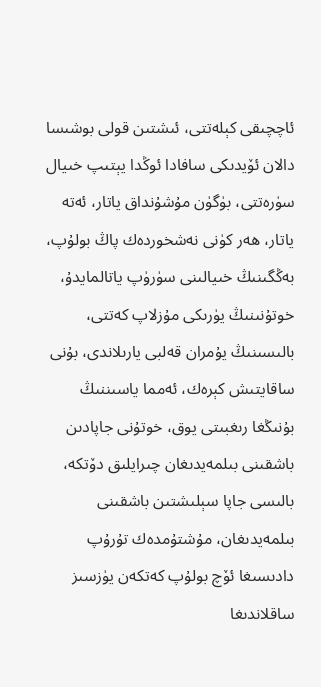ئاچچىقى كېلەتتى، ئىشتىن قولى بوشىسا دالان ئۆيدىكى سافادا ئوڭدا يېتىپ خىيال سۈرەتتى، بۈگۈن مۇشۇنداق ياتار، ئەتە ياتار، ھەر كۈنى نەشخوردەك پاڭ بولۇپ، بەڭگىنىڭ خىيالىنى سۈرۈپ ياتالمايدۇ، خوتۇنىنىڭ يۈرىكى مۇزلاپ كەتتى، بالىسىنىڭ يۇمران قەلبى يارىلاندى، بۇنى ساقايتىش كېرەك، ئەمما ياسىننىڭ بۇنىڭغا رىغبىتى يوق، خوتۇنى جاپادىن باشقىنى بىلمەيدىغان چىرايلىق دۆتكە، بالىسى جاپا سېلىشتىن باشقىنى بىلمەيدىغان، مۇشتۇمدەك تۇرۇپ دادىسىغا ئۆچ بولۇپ كەتكەن يۈزسىز ساقلاندىغا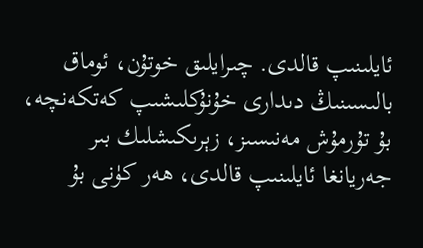ئايلىنىپ قالدى. چىرايلىق خوتۇن، ئوماق بالىسىنىڭ دىدارى خۇنۇكلىشىپ كەتكەنچە، بۇ تۇرمۇش مەنىسىز، زېرىكىشلىك بىر جەريانغا ئايلىنىپ قالدى، ھەر كۈنى بۇ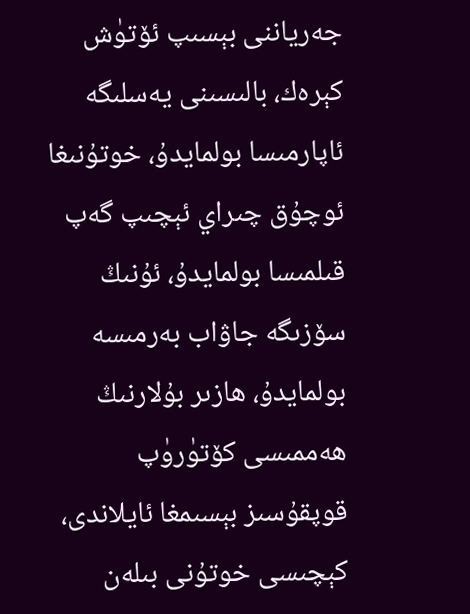جەرياننى بېسىپ ئۆتۈش كېرەك، بالىسىنى يەسلىگە ئاپارمىسا بولمايدۇ، خوتۇنىغا ئوچۇق چىراي ئېچىپ گەپ قىلمىسا بولمايدۇ، ئۇنىڭ سۆزىگە جاۋاب بەرمىسە بولمايدۇ، ھازىر بۇلارنىڭ ھەممىسى كۆتۈرۈپ قوپقۇسىز بېسىمغا ئايلاندى، كېچىسى خوتۇنى بىلەن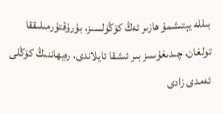بىللە يېتىشمۇ ھازىر ئەڭ كۆڭۈلسىز، بۇرۇقتۇرمىلىققا تولغان، چىدىغۇسىز بىر ئىشقا ئايلاندى، رەيھاننىڭ كۆڭلى ئەمدى زادى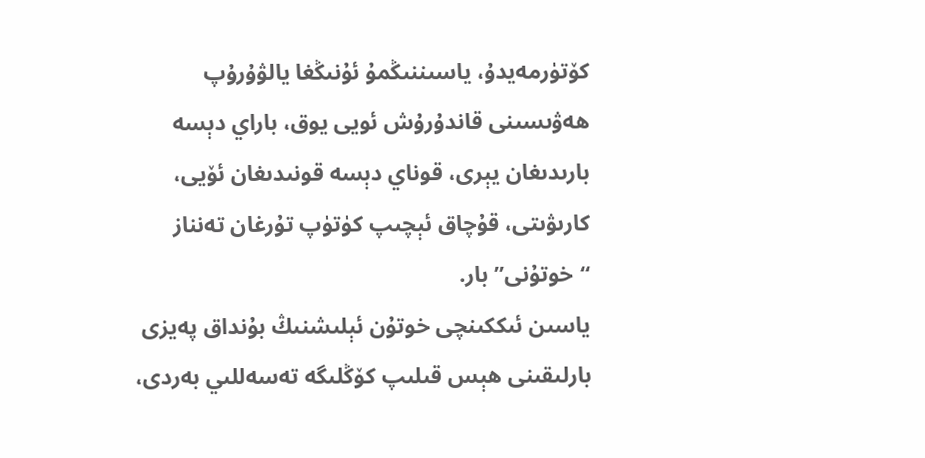كۆتۈرمەيدۇ، ياسىننىڭمۇ ئۇنىڭغا يالۋۇرۇپ ھەۋىسىنى قاندۇرۇش ئويى يوق، باراي دېسە بارىدىغان يېرى، قوناي دېسە قونىدىغان ئۆيى، كارىۋىتى، قۇچاق ئېچىپ كۈتۈپ تۇرغان تەنناز “خوتۇنى” بار.
ياسىن ئىككىنچى خوتۇن ئېلىشنىڭ بۇنداق پەيزى بارلىقىنى ھېس قىلىپ كۆڭلىگە تەسەللىي بەردى،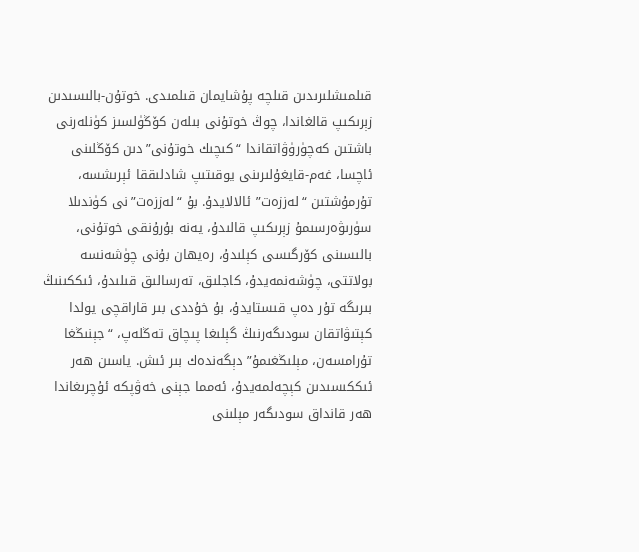قىلمىشلىرىدىن قىلچە پۇشايمان قىلمىدى. خوتۇن-بالىسىدىن زېرىكىپ قالغاندا، چوڭ خوتۇنى بىلەن كۆڭۈلسىز كۈنلەرنى باشتىن كەچۈرۈۋاتقاندا “كىچىك خوتۇنى”دىن كۆڭلىنى ئاچسا، غەم-قايغۇلىرىنى يوقىتىپ شادلىققا ئېرىشسە، تۇرمۇشتىن “لەززەت” ئالالايدۇ. بۇ “لەززەت”نى كۈندىلا سۈرىۋەرسىمۇ زېرىكىپ قالىدۇ، يەنە بۇرۇنقى خوتۇنى، بالىسىنى كۆرگىسى كېلىدۇ، رەيھان بۇنى چۈشەنسە بولاتتى، چۈشەنمەيدۇ، كاجلىق، تەرسالىق قىلىدۇ، ئىككىنىڭ بىرىگە تۇر دەپ قىستايدۇ، بۇ خۇددى بىر قاراقچى يولدا كېتىۋاتقان سودىگەرنىڭ گېلىغا پىچاق تەڭلەپ، “جېنىڭغا تۇرامسەن، مېلىڭغىمۇ” دېگەندەك بىر ئىش. ياسىن ھەر ئىككىسىدىن كېچەلمەيدۇ، ئەمما جېنى خەۋپكە ئۇچرىغاندا ھەر قانداق سودىگەر مېلىنى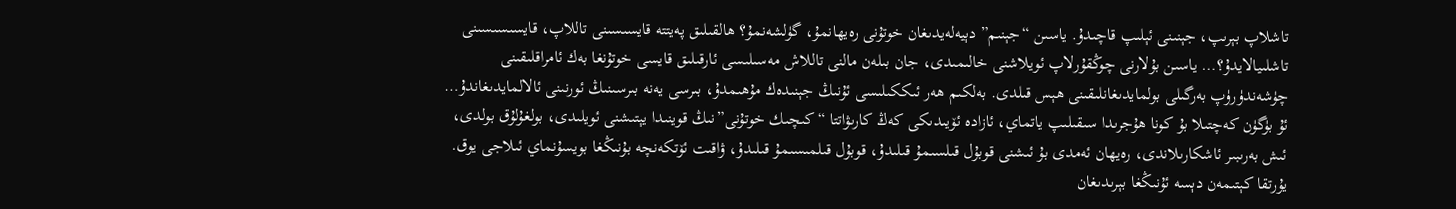تاشلاپ بېرىپ، جېنىنى ئېلىپ قاچىدۇ. ياسىن “جېنىم” دېيەلەيدىغان خوتۇنى رەيھانمۇ، گۈلشەنمۇ؟ ھالقىلىق پەيتتە قايسىسىنى تاللاپ، قايسىسىسىنى تاشلىيالايدۇ؟… ياسىن بۇلارنى چوڭقۇرلاپ ئويلاشنى خالىمىدى، جان بىلەن مالنى تاللاش مەسىلىسى ئارقىلىق قايسى خوتۇنغا بەك ئامراقلىقىنى چۈشەندۈرۈپ بەرگىلى بولمايدىغانلىقىنى ھېس قىلدى. بەلكىم ھەر ئىككىلىسى ئۇنىڭ جېنىدەك مۇھىمدۇ، بىرسى يەنە بىرسىنىڭ ئورنىنى ئالالمايدىغاندۇ…
ئۇ بۈگۈن كەچتىلا بۇ كونا ھۇجرىدا سىقىلىپ ياتماي، ئازادە ئۆيىدىكى كەڭ كارىۋاتتا “كىچىك خوتۇنى”نىڭ قوينىدا يېتىشنى ئويلىدى، بولغۇلۇق بولدى، ئىش بەرىبىر ئاشكارىلاندى، رەيھان ئەمدى بۇ ئىشنى قوبۇل قىلسىمۇ قىلىدۇ، قوبۇل قىلمىسىمۇ قىلىدۇ، ۋاقىت ئۆتكەنچە بۇنىڭغا بويسۇنماي ئىلاجى يوق. يۇرتقا كېتىمەن دېسە ئۇنىڭغا بېرىدىغان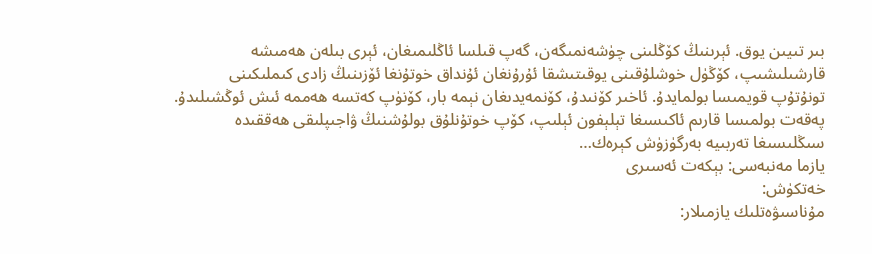بىر تىيىن يوق. ئېرىنىڭ كۆڭلىنى چۈشەنمىگەن، گەپ قىلسا ئاڭلىمىغان، ئېرى بىلەن ھەمىشە قارشىلىشىپ، كۆڭۈل خوشلۇقىنى يوقىتىشقا ئۇرۇنغان ئۇنداق خوتۇنغا ئۆزىنىڭ زادى كىملىكىنى تونۇتۇپ قويمىسا بولمايدۇ. ئاخىر كۆنىدۇ، كۆنمەيدىغان نېمە بار، كۆنۈپ كەتسە ھەممە ئىش ئوڭشىلىدۇ. پەقەت بولمىسا قارىم ئاكىسىغا تېلېفون ئېلىپ، كۆپ خوتۇنلۇق بولۇشنىڭ ۋاجىپلىقى ھەققىدە سىڭلىسىغا تەربىيە بەرگۈزۈش كېرەك…
يازما مەنبەسى: بېكەت ئەسىرى
خەتكۈش:
مۇناسىۋەتلىك يازمىلار: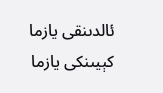ئالدىنقى يازما
كېيىنكى يازما